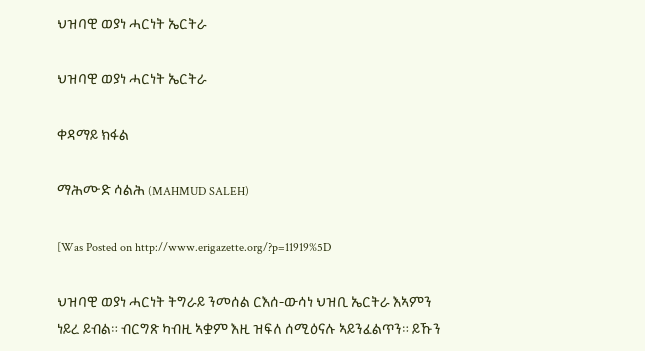ህዝባዊ ወያነ ሓርነት ኤርትራ

ህዝባዊ ወያነ ሓርነት ኤርትራ

ቀዳማይ ክፋል

ማሕሙድ ሳልሕ (MAHMUD SALEH)

[Was Posted on http://www.erigazette.org/?p=11919%5D

ህዝባዊ ወያነ ሓርነት ትግራይ ንመሰል ርእሰ-ውሳነ ህዝቢ ኤርትራ እኣምን ነይረ ይብል። ብርግጽ ካብዚ ኣቋም እዚ ዝፍለ ሰሚዕናሉ ኣይንፈልጥን። ይኹን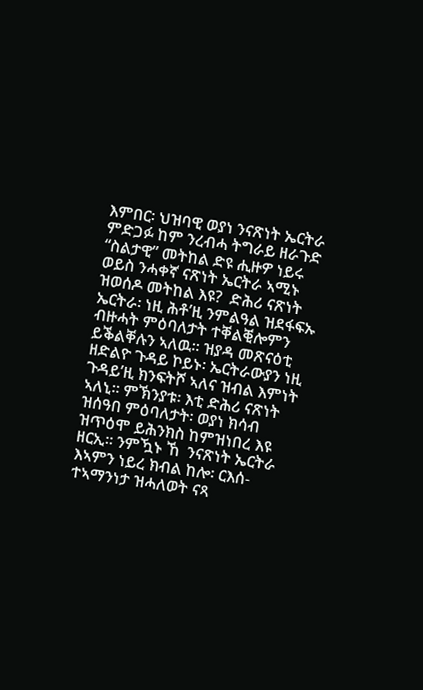እምበር፡ ህዝባዊ ወያነ ንናጽነት ኤርትራ ምድጋፉ ከም ንረብሓ ትግራይ ዘራጉድ “ስልታዊ” መትከል ድዩ ሒዙዎ ነይሩ ወይስ ንሓቀኛ ናጽነት ኤርትራ ኣሚኑ ዝወሰዶ መትከል እዩ?  ድሕሪ ናጽነት ኤርትራ፡ ነዚ ሕቶ’ዚ ንምልዓል ዝደፋፍኡ ብዙሓት ምዕባለታት ተቐልቒሎምን ይቕልቐሉን ኣለዉ። ዝያዳ መጽናዕቲ ዘድልዮ ጉዳይ ኮይኑ፡ ኤርትራውያን ነዚ ጉዳይ’ዚ ክንፍትሾ ኣለና ዝብል እምነት ኣለኒ። ምኽንያቱ፡ እቲ ድሕሪ ናጽነት ዝሰዓበ ምዕባለታት፡ ወያነ ክሳብ ዝጥዕሞ ይሕንክስ ከምዝነበረ እዩ ዘርኢ። ንምዃኑ ኸ  ንናጽነት ኤርትራ እኣምን ነይረ ክብል ከሎ፡ ርእሰ-ተኣማንነታ ዝሓለወት ናጻ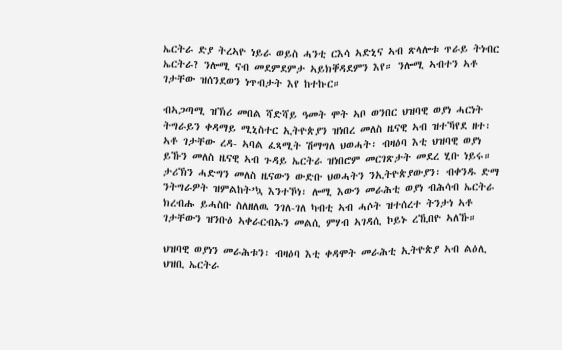ኤርትራ ድያ ትረኣዮ ነይራ ወይስ ሓንቲ ርእሳ ኣድኒና ኣብ ጽላሎቱ ጥራይ ትነብር ኤርትራ? ንሎሚ ናብ መደምደምታ ኣይክቐዳደምን እየ። ንሎሚ ኣብተን ኣቶ ገታቸው ዝሰንደወን ነጥብታት እየ ከተኩር።

ብኣጋጣሚ ዝኽሪ መበል ሻድሻይ ዓመት ሞት ኣቦ ወንበር ህዝባዊ ወያነ ሓርነት ትግራይን ቀዳማይ ሚኒስተር ኢትዮጵያን ዝነበረ መለስ ዜናዊ ኣብ ዝተኻየደ ዘተ፡ ኣቶ ገታቸው ረዳ- ኣባል ፈጻሚት ሽማግለ ህወሓት፡ ብዛዕባ እቲ ህዝባዊ ወያነ ይኹን መለስ ዜናዊ ኣብ ጉዳይ ኤርትራ ዝነበሮም መርገጽታት መደረ ሂቡ ነይሩ።  ታሪኽን ሓድግን መለስ ዜናውን ውድቡ ህወሓትን ንኢትዮጵያውያን፡ ብቀንዱ ድማ ንትግራዎት ዝምልከት’ኳ እንተኾነ፡ ሎሚ እውን መራሕቲ ወያነ ብሕሳብ ኤርትራ ክረብሑ ይሓስቡ ስለዘለዉ ንገለ-ገለ ካብቲ ኣብ ሓሶት ዝተሰረተ ትንታነ ኣቶ ገታቸውን ዝንቡዕ ኣቀራርብኡን መልሲ ምሃብ ኣገዳሲ ኮይኑ ረኺበዮ ኣለኹ።

ህዝባዊ ወያነን መራሕቱን፡ ብዛዕባ እቲ ቀዳሞት መራሕቲ ኢትዮጵያ ኣብ ልዕሊ ህዝቢ ኤርትራ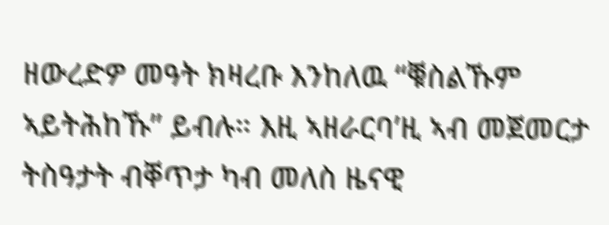ዘውረድዎ መዓት ክዛረቡ እንከለዉ “ቑስልኹም ኣይትሕከኹ” ይብሉ። እዚ ኣዘራርባ’ዚ ኣብ መጀመርታ ትስዓታት ብቐጥታ ካብ መለስ ዜናዊ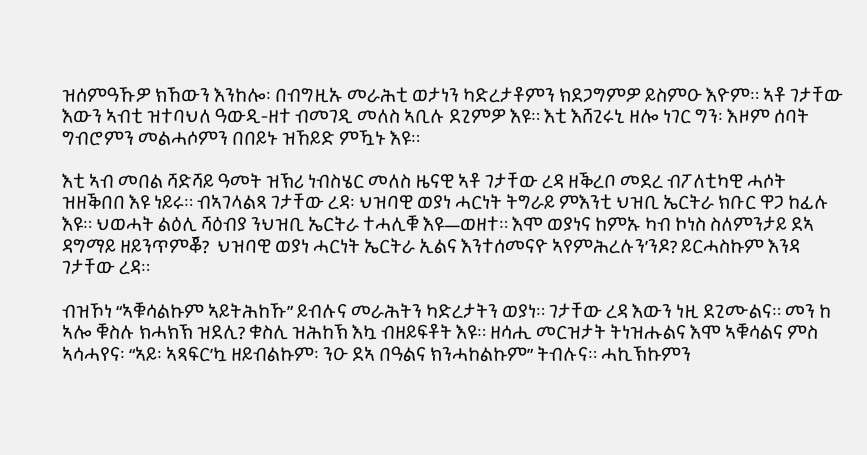ዝሰምዓኹዎ ክኸውን እንከሎ፡ በብግዚኡ መራሕቲ ወታነን ካድረታቶምን ክደጋግምዎ ይስምዑ እዮም። ኣቶ ገታቸው እውን ኣብቲ ዝተባህለ ዓውዲ-ዘተ ብመገዲ መለስ ኣቢሉ ደጊምዎ እዩ። እቲ እሸጊሩኒ ዘሎ ነገር ግን፡ እዞም ሰባት ግብሮምን መልሓሶምን በበይኑ ዝኸይድ ምዃኑ እዩ።

እቲ ኣብ መበል ሻድሻይ ዓመት ዝኽሪ ነብስሄር መለስ ዜናዊ ኣቶ ገታቸው ረዳ ዘቕረቦ መደረ ብፖለቲካዊ ሓሶት ዝዘቕበበ እዩ ነይሩ። ብኣገላልጻ ገታቸው ረዳ፡ ህዝባዊ ወያነ ሓርነት ትግራይ ምእንቲ ህዝቢ ኤርትራ ክቡር ዋጋ ከፊሉ እዩ። ህወሓት ልዕሊ ሻዕብያ ንህዝቢ ኤርትራ ተሓሊቑ እዩ—ወዘተ። እሞ ወያነና ከምኡ ካብ ኮነስ ስለምንታይ ደኣ ዳግማይ ዘይንጥምቖ?  ህዝባዊ ወያነ ሓርነት ኤርትራ ኢልና እንተሰመናዮ ኣየምሕረሉን’ንዶ? ይርሓስኩም እንዳ ገታቸው ረዳ።

ብዝኾነ “ኣቑሳልኩም ኣይትሕከኹ” ይብሉና መራሕትን ካድረታትን ወያነ። ገታቸው ረዳ እውን ነዚ ደጊሙልና። መን ከ ኣሎ ቑስሉ ክሓክኽ ዝደሊ? ቁስሊ ዝሕከኽ እኳ ብዘይፍቶት እዩ። ዘሳሒ መርዝታት ትነዝሑልና እሞ ኣቑሳልና ምስ ኣሳሓየና፡ “ኣይ፡ ኣጻፍር’ኳ ዘይብልኩም፡ ንዑ ደኣ በዓልና ክንሓከልኩም” ትብሉና። ሓኪኽኩምን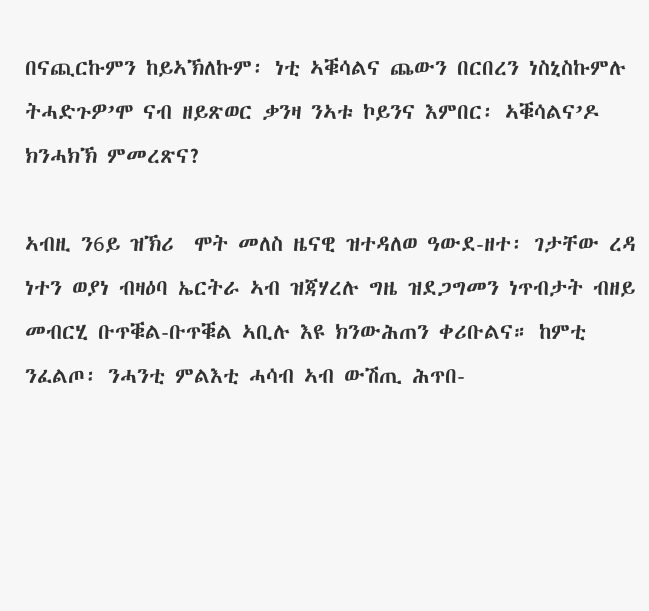በናጪርኩምን ከይኣኽለኩም፡ ነቲ ኣቑሳልና ጨውን በርበረን ነስኒስኩምሉ ትሓድጉዎ’ሞ ናብ ዘይጽወር ቃንዛ ንኣቱ ኮይንና እምበር፡ ኣቑሳልና’ዶ ክንሓክኽ ምመረጽና?

ኣብዚ ን6ይ ዝኽሪ  ሞት መለስ ዜናዊ ዝተዳለወ ዓውደ-ዘተ፡ ገታቸው ረዳ ነተን ወያነ ብዛዕባ ኤርትራ ኣብ ዝጃሃረሉ ግዜ ዝደጋግመን ነጥብታት ብዘይ መብርሂ ቡጥቑል-ቡጥቑል ኣቢሉ እዩ ክንውሕጠን ቀሪቡልና። ከምቲ ንፈልጦ፡ ንሓንቲ ምልእቲ ሓሳብ ኣብ ውሽጢ ሕጥበ-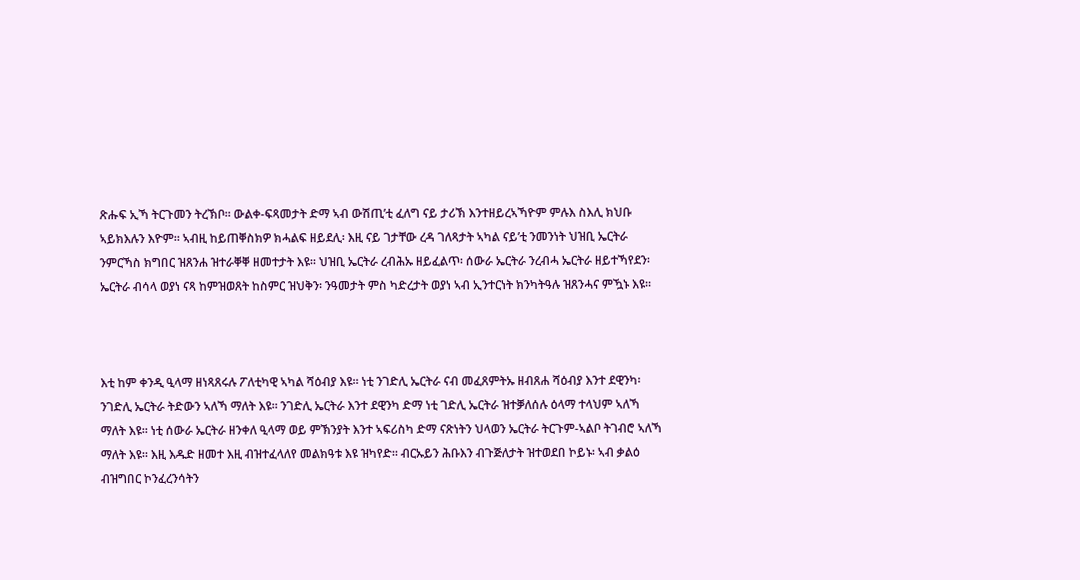ጽሑፍ ኢኻ ትርጉመን ትረኽቦ። ውልቀ-ፍጻመታት ድማ ኣብ ውሽጢ’ቲ ፈለግ ናይ ታሪኽ እንተዘይረኣኻዮም ምሉእ ስእሊ ክህቡ ኣይክእሉን እዮም። ኣብዚ ከይጠቐስክዎ ክሓልፍ ዘይደሊ፡ እዚ ናይ ገታቸው ረዳ ገለጻታት ኣካል ናይ’ቲ ንመንነት ህዝቢ ኤርትራ ንምርኻስ ክግበር ዝጸንሐ ዝተራቐቐ ዘመተታት እዩ። ህዝቢ ኤርትራ ረብሕኡ ዘይፈልጥ፡ ሰውራ ኤርትራ ንረብሓ ኤርትራ ዘይተኻየደን፡ ኤርትራ ብሳላ ወያነ ናጻ ከምዝወጸት ከስምር ዝህቅን፡ ንዓመታት ምስ ካድረታት ወያነ ኣብ ኢንተርነት ክንካትዓሉ ዝጸንሓና ምዃኑ እዩ።



እቲ ከም ቀንዲ ዒላማ ዘነጻጸሩሉ ፖለቲካዊ ኣካል ሻዕብያ እዩ። ነቲ ንገድሊ ኤርትራ ናብ መፈጸምትኡ ዘብጸሐ ሻዕብያ እንተ ደዊንካ፡ ንገድሊ ኤርትራ ትድውን ኣለኻ ማለት እዩ። ንገድሊ ኤርትራ እንተ ደዊንካ ድማ ነቲ ገድሊ ኤርትራ ዝተቓለሰሉ ዕላማ ተላህም ኣለኻ ማለት እዩ። ነቲ ሰውራ ኤርትራ ዘንቀለ ዒላማ ወይ ምኽንያት እንተ ኣፍሪስካ ድማ ናጽነትን ህላወን ኤርትራ ትርጉም-ኣልቦ ትገብሮ ኣለኻ ማለት እዩ። እዚ እዱድ ዘመተ እዚ ብዝተፈላለየ መልክዓቱ እዩ ዝካየድ። ብርኡይን ሕቡእን ብጉጅለታት ዝተወደበ ኮይኑ፡ ኣብ ቃልዕ ብዝግበር ኮንፈረንሳትን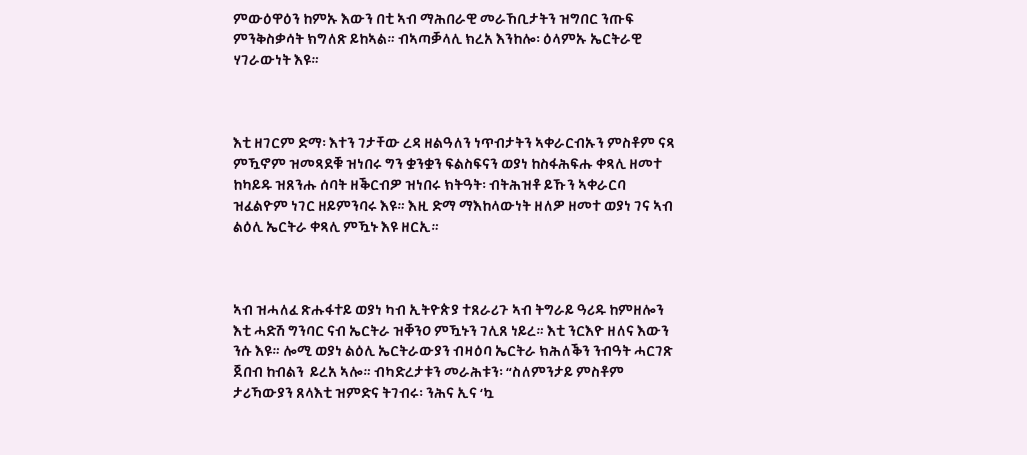ምውዕዋዕን ከምኡ እውን በቲ ኣብ ማሕበራዊ መራኸቢታትን ዝግበር ንጡፍ ምንቅስቃሳት ክግለጽ ይከኣል። ብኣጣቓላሊ ክረአ እንከሎ፡ ዕላምኡ ኤርትራዊ ሃገራውነት እዩ።



እቲ ዘገርም ድማ፡ እተን ገታቸው ረዳ ዘልዓለን ነጥብታትን ኣቀራርብኡን ምስቶም ናጻ ምዃኖም ዝመጻደቑ ዝነበሩ ግን ቋንቋን ፍልስፍናን ወያነ ከስፋሕፍሑ ቀጻሊ ዘመተ ከካይዱ ዝጸንሑ ሰባት ዘቕርብዎ ዝነበሩ ክትዓት፡ ብትሕዝቶ ይኹን ኣቀራርባ ዝፈልዮም ነገር ዘይምንባሩ እዩ። እዚ ድማ ማእከላውነት ዘለዎ ዘመተ ወያነ ገና ኣብ ልዕሊ ኤርትራ ቀጻሊ ምዃኑ እዩ ዘርኢ።



ኣብ ዝሓለፈ ጽሑፋተይ ወያነ ካብ ኢትዮጵያ ተጸራሪጉ ኣብ ትግራይ ዓሪዱ ከምዘሎን እቲ ሓድሽ ግንባር ናብ ኤርትራ ዝቐንዐ ምዃኑን ገሊጸ ነይረ። እቲ ንርእዮ ዘለና እውን ንሱ እዩ። ሎሚ ወያነ ልዕሊ ኤርትራውያን ብዛዕባ ኤርትራ ክሕለቕን ንብዓት ሓርገጽ ጀበብ ከብልን  ይረአ ኣሎ። ብካድረታቱን መራሕቱን፡ “ስለምንታይ ምስቶም ታሪኻውያን ጸላእቲ ዝምድና ትገብሩ፡ ንሕና ኢና ‘ኳ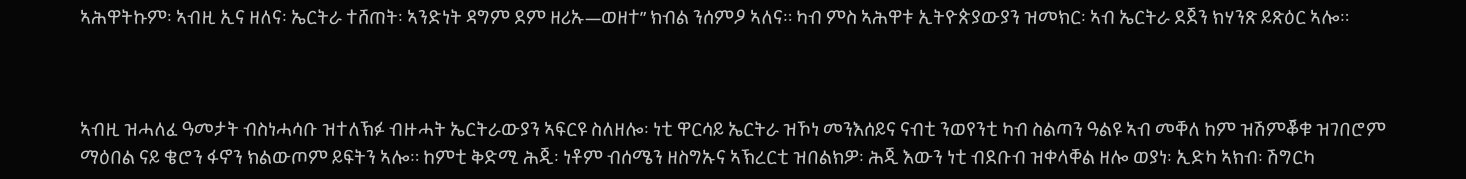ኣሕዋትኩም፡ ኣብዚ ኢና ዘለና፡ ኤርትራ ተሸጠት፡ ኣንድነት ዳግም ደም ዘሪኡ—ወዘተ” ክብል ንሰምዖ ኣለና። ካብ ምስ ኣሕዋቱ ኢትዮጵያውያን ዝመክር፡ ኣብ ኤርትራ ደጀን ክሃንጽ ይጽዕር ኣሎ።



ኣብዚ ዝሓለፈ ዓመታት ብስነሓሳቡ ዝተለኽፉ ብዙሓት ኤርትራውያን ኣፍርዩ ስለዘሎ፡ ነቲ ዋርሳይ ኤርትራ ዝኾነ መንእሰይና ናብቲ ንወየንቲ ካብ ስልጣን ዓልዩ ኣብ መቐለ ከም ዝሽምቖቁ ዝገበሮም ማዕበል ናይ ቄሮን ፋኖን ክልውጦም ይፍትን ኣሎ። ከምቲ ቅድሚ ሕጂ፡ ነቶም ብሰሜን ዘስግኡና ኣኽረርቲ ዝበልክዎ፡ ሕጂ እውን ነቲ ብደቡብ ዝቀላቐል ዘሎ ወያነ፡ ኢድካ ኣክብ፡ ሽግርካ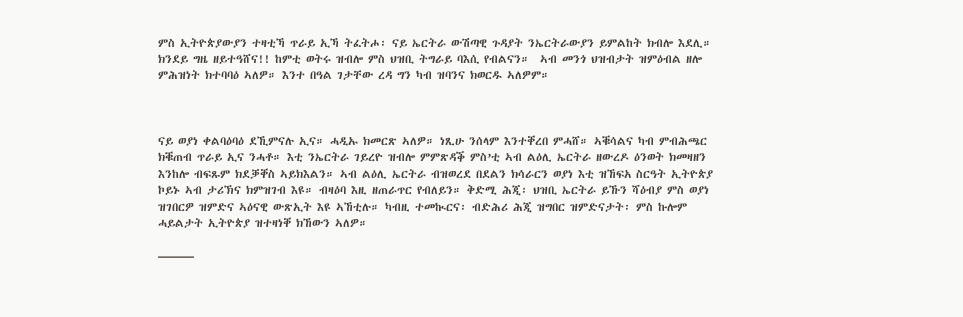ምስ ኢትዮጵያውያን ተዛቲኻ ጥራይ ኢኻ ትፈትሖ፡ ናይ ኤርትራ ውሽጣዊ ጉዳያት ንኤርትራውያን ይምልከት ክብሎ እደሊ። ክንደይ ግዜ ዘይተዓሸና!! ከምቲ ወትሩ ዝብሎ ምስ ህዝቢ ትግራይ ባእሲ የብልናን።  ኣብ መንጎ ህዝብታት ዝምዕብል ዘሎ ምሕዝነት ክተባባዕ ኣለዎ። እንተ በዓል ገታቸው ረዳ ግን ካብ ዝባንና ክወርዱ ኣለዎም።



ናይ ወያነ ቀልባዕባዕ ደኺምናሉ ኢና። ሓዲኡ ክመርጽ ኣለዎ። ነጺሁ ንሰላም እንተቐረበ ምሓሸ። ኣቑሳልና ካብ ምብሕጫር ክቑጠብ ጥራይ ኢና ንሓቶ። እቲ ንኤርትራ ገይረዮ ዝብሎ ምምጽዳቕ ምስ’ቲ ኣብ ልዕሊ ኤርትራ ዘውረዶ ዕንወት ክመዛዘን እንከሎ ብፍጹም ክደቓቐስ ኣይክእልን። ኣብ ልዕሊ ኤርትራ ብዝወረደ በደልን ክሳራርን ወያነ እቲ ዝኸፍአ ስርዓት ኢትዮጵያ ኮይኑ ኣብ ታሪኽና ክምዝገብ እዩ። ብዛዕባ እዚ ዘጠራጥር የብለይን። ቅድሚ ሕጂ፡ ህዝቢ ኤርትራ ይኹን ሻዕብያ ምስ ወያነ ዝገበርዎ ዝምድና ኣዕናዊ ውጽኢት እዩ ኣኸቲሉ። ካብዚ ተመኲርና፡ ብድሕሪ ሕጂ ዝግበር ዝምድናታት፡ ምስ ኩሎም ሓይልታት ኢትዮጵያ ዝተዛነቐ ክኸውን ኣለዎ።

———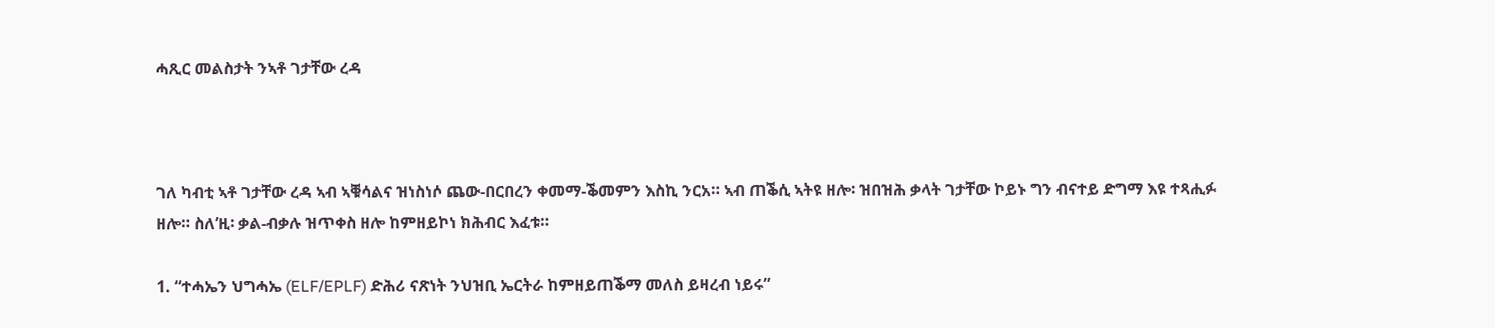ሓጺር መልስታት ንኣቶ ገታቸው ረዳ



ገለ ካብቲ ኣቶ ገታቸው ረዳ ኣብ ኣቑሳልና ዝነስነሶ ጨው-በርበረን ቀመማ-ቕመምን እስኪ ንርአ። ኣብ ጠቕሲ ኣትዩ ዘሎ፡ ዝበዝሕ ቃላት ገታቸው ኮይኑ ግን ብናተይ ድግማ እዩ ተጻሒፉ ዘሎ። ስለ’ዚ፡ ቃል-ብቃሉ ዝጥቀስ ዘሎ ከምዘይኮነ ክሕብር እፈቱ።

1. “ተሓኤን ህግሓኤ (ELF/EPLF) ድሕሪ ናጽነት ንህዝቢ ኤርትራ ከምዘይጠቕማ መለስ ይዛረብ ነይሩ”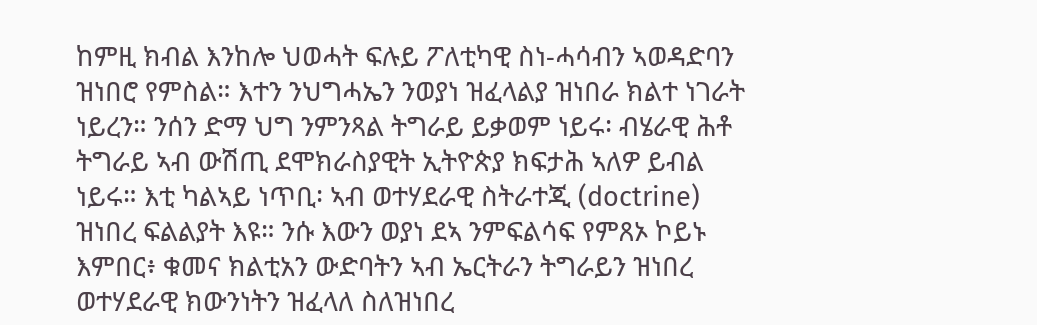ከምዚ ክብል እንከሎ ህወሓት ፍሉይ ፖለቲካዊ ስነ-ሓሳብን ኣወዳድባን ዝነበሮ የምስል። እተን ንህግሓኤን ንወያነ ዝፈላልያ ዝነበራ ክልተ ነገራት ነይረን። ንሰን ድማ ህግ ንምንጻል ትግራይ ይቃወም ነይሩ፡ ብሄራዊ ሕቶ ትግራይ ኣብ ውሽጢ ደሞክራስያዊት ኢትዮጵያ ክፍታሕ ኣለዎ ይብል ነይሩ። እቲ ካልኣይ ነጥቢ፡ ኣብ ወተሃደራዊ ስትራተጂ (doctrine) ዝነበረ ፍልልያት እዩ። ንሱ እውን ወያነ ደኣ ንምፍልሳፍ የምጸኦ ኮይኑ እምበር፥ ቁመና ክልቲአን ውድባትን ኣብ ኤርትራን ትግራይን ዝነበረ ወተሃደራዊ ክውንነትን ዝፈላለ ስለዝነበረ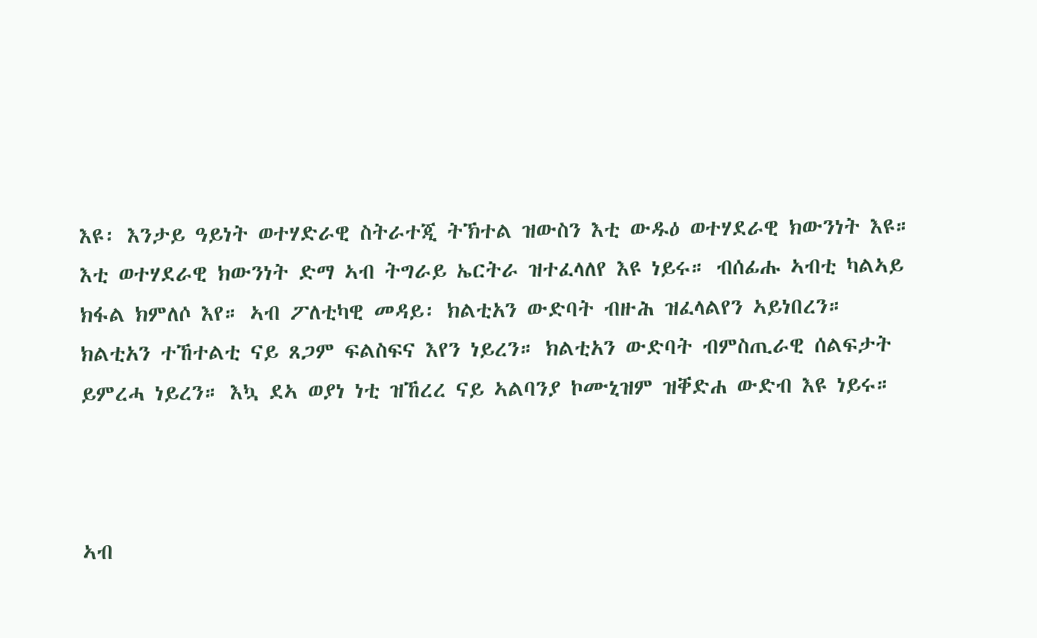እዩ፡ እንታይ ዓይነት ወተሃድራዊ ስትራተጂ ትኽተል ዝውስን እቲ ውዱዕ ወተሃደራዊ ክውንነት እዩ። እቲ ወተሃደራዊ ክውንነት ድማ ኣብ ትግራይ ኤርትራ ዝተፈላለየ እዩ ነይሩ። ብሰፊሑ ኣብቲ ካልኣይ ክፋል ክምለሶ እየ። ኣብ ፖለቲካዊ መዳይ፡ ክልቲአን ውድባት ብዙሕ ዝፈላልየን ኣይነበረን። ክልቲአን ተኸተልቲ ናይ ጸጋም ፍልስፍና እየን ነይረን። ክልቲአን ውድባት ብምስጢራዊ ሰልፍታት ይምረሓ ነይረን። እኳ ደኣ ወያነ ነቲ ዝኸረረ ናይ ኣልባንያ ኮሙኒዝም ዝቐድሐ ውድብ እዩ ነይሩ።



ኣብ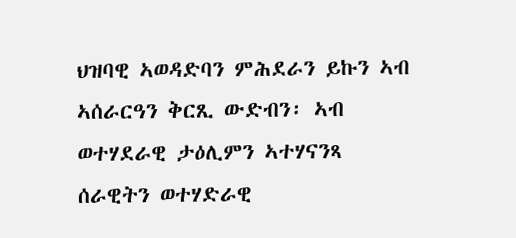ህዝባዊ ኣወዳድባን ምሕደራን ይኩን ኣብ ኣሰራርዓን ቅርጺ ውድብን፡ ኣብ ወተሃደራዊ ታዕሊምን ኣተሃናንጻ ሰራዊትን ወተሃድራዊ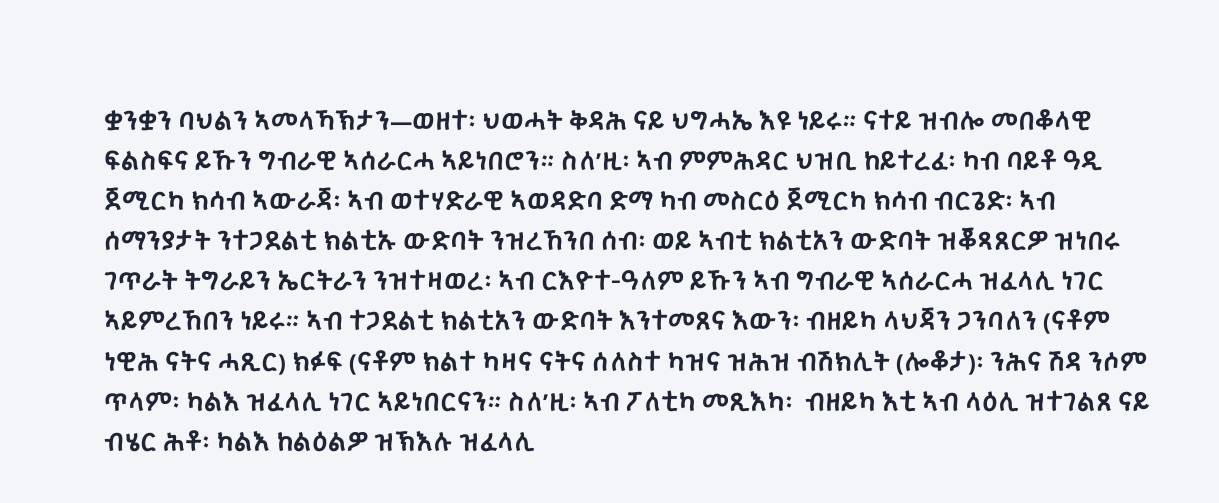ቋንቋን ባህልን ኣመላኻኽታን—ወዘተ፡ ህወሓት ቅዳሕ ናይ ህግሓኤ እዩ ነይሩ። ናተይ ዝብሎ መበቆላዊ ፍልስፍና ይኹን ግብራዊ ኣሰራርሓ ኣይነበሮን። ስለ’ዚ፡ ኣብ ምምሕዳር ህዝቢ ከይተረፈ፡ ካብ ባይቶ ዓዲ ጀሚርካ ክሳብ ኣውራጃ፡ ኣብ ወተሃድራዊ ኣወዳድባ ድማ ካብ መስርዕ ጀሚርካ ክሳብ ብርጌድ፡ ኣብ ሰማንያታት ንተጋደልቲ ክልቲኡ ውድባት ንዝረኸንበ ሰብ፡ ወይ ኣብቲ ክልቲአን ውድባት ዝቖጻጸርዎ ዝነበሩ ገጥራት ትግራይን ኤርትራን ንዝተዛወረ፡ ኣብ ርእዮተ-ዓለም ይኹን ኣብ ግብራዊ ኣሰራርሓ ዝፈላሊ ነገር ኣይምረኸበን ነይሩ። ኣብ ተጋደልቲ ክልቲአን ውድባት እንተመጸና እውን፡ ብዘይካ ላህጃን ጋንባለን (ናቶም ነዊሕ ናትና ሓጺር) ክፉፍ (ናቶም ክልተ ካዛና ናትና ሰለስተ ካዝና ዝሕዝ ብሽክሊት (ሎቆታ)፡ ንሕና ሽዳ ንሶም ጥላም፡ ካልእ ዝፈላሊ ነገር ኣይነበርናን። ስለ’ዚ፡ ኣብ ፖለቲካ መጺእካ፡  ብዘይካ እቲ ኣብ ላዕሊ ዝተገልጸ ናይ ብሄር ሕቶ፡ ካልእ ከልዕልዎ ዝኽእሉ ዝፈላሊ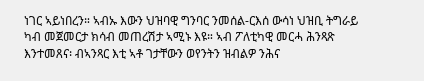ነገር ኣይነበረን። ኣብኡ እውን ህዝባዊ ግንባር ንመሰል-ርእሰ ውሳነ ህዝቢ ትግራይ ካብ መጀመርታ ክሳብ መጠረሽታ ኣሚኑ እዩ። ኣብ ፖለቲካዊ መርሓ ሕንጻጽ እንተመጸና፡ ብኣንጻር እቲ ኣቶ ገታቸውን ወየንትን ዝብልዎ ንሕና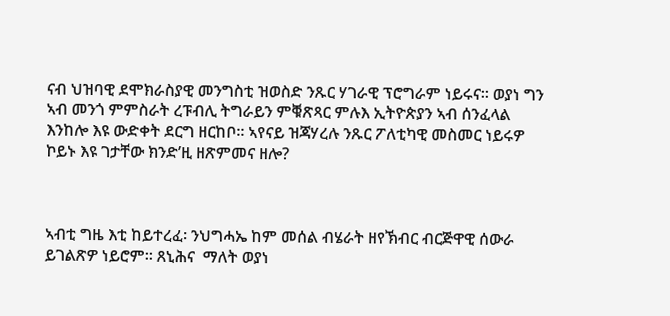ናብ ህዝባዊ ደሞክራስያዊ መንግስቲ ዝወስድ ንጹር ሃገራዊ ፕሮግራም ነይሩና። ወያነ ግን ኣብ መንጎ ምምስራት ረፑብሊ ትግራይን ምቑጽጻር ምሉእ ኢትዮጵያን ኣብ ሰንፈላል እንከሎ እዩ ውድቀት ደርግ ዘርከቦ። ኣየናይ ዝጃሃረሉ ንጹር ፖለቲካዊ መስመር ነይሩዎ ኮይኑ እዩ ገታቸው ክንድ’ዚ ዘጽምመና ዘሎ?



ኣብቲ ግዜ እቲ ከይተረፈ፡ ንህግሓኤ ከም መሰል ብሄራት ዘየኽብር ብርጅዋዊ ሰውራ ይገልጽዎ ነይሮም። ጸኒሕና  ማለት ወያነ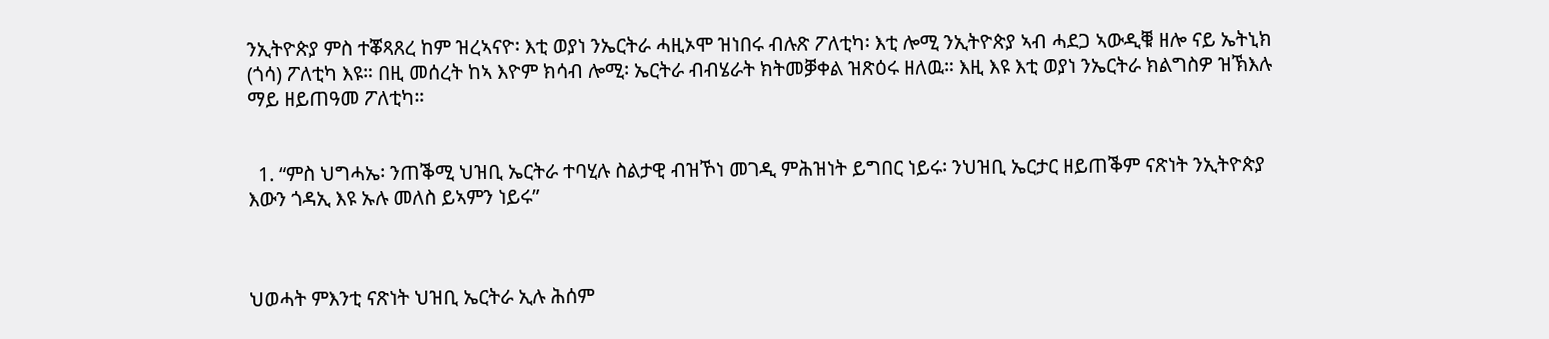ንኢትዮጵያ ምስ ተቖጻጸረ ከም ዝረኣናዮ፡ እቲ ወያነ ንኤርትራ ሓዚኦሞ ዝነበሩ ብሉጽ ፖለቲካ፡ እቲ ሎሚ ንኢትዮጵያ ኣብ ሓደጋ ኣውዲቑ ዘሎ ናይ ኤትኒክ (ጎሳ) ፖለቲካ እዩ። በዚ መሰረት ከኣ እዮም ክሳብ ሎሚ፡ ኤርትራ ብብሄራት ክትመቓቀል ዝጽዕሩ ዘለዉ። እዚ እዩ እቲ ወያነ ንኤርትራ ክልግስዎ ዝኽእሉ ማይ ዘይጠዓመ ፖለቲካ።


  1. “ምስ ህግሓኤ፡ ንጠቕሚ ህዝቢ ኤርትራ ተባሂሉ ስልታዊ ብዝኾነ መገዲ ምሕዝነት ይግበር ነይሩ፡ ንህዝቢ ኤርታር ዘይጠቕም ናጽነት ንኢትዮጵያ እውን ጎዳኢ እዩ ኡሉ መለስ ይኣምን ነይሩ”



ህወሓት ምእንቲ ናጽነት ህዝቢ ኤርትራ ኢሉ ሕሰም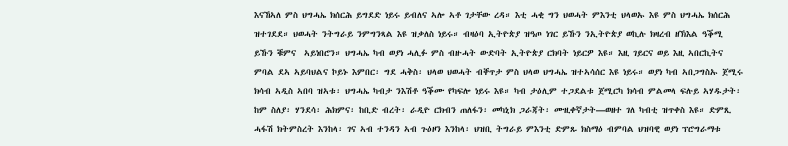እናኸኣለ ምስ ህግሓኤ ክሰርሕ ይግደድ ነይሩ ይብለና ኣሎ ኣቶ ገታቸው ረዳ። እቲ ሓቂ ግን ህወሓት ምእንቲ ህላወኡ እዩ ምስ ህግሓኤ ክሰርሕ ዝተገደደ። ህወሓት ንትግራይ ንምግንጻል እዩ ዝቃለስ ነይሩ። ብዛዕባ ኢትዮጵያ ዝዓጦ ነገር ይኹን ንኢትዮጵያ ወኪሉ ክዛረብ ዘኽእል ዓቕሚ ይኹን ቑምና  ኣይነበሮን። ህግሓኤ ካብ ወያነ ሓሊፉ ምስ ብዙሓት ውድባት ኢትዮጵያ ርክባት ነይርዎ እዩ። እዚ ገይርና ወይ እዚ ኣበርኪትና ምባል ደኣ ኣይባህልና ኮይኑ እምበር፡ ግደ ሓቅስ፡ ህላወ ህወሓት ብቐጥታ ምስ ህላወ ህግሓኤ ዝተኣሳሰር እዩ ነይሩ። ወያነ ካብ ኣበጋግስኡ ጀሚሩ ክሳብ ኣዲስ ኣበባ ዝኣቱ፡ ህግሓኤ ካብታ ንእሽቶ ዓቕሙ የካፍሎ ነይሩ እዩ። ካብ ታዕሊም ተጋደልቱ ጀሚርካ ክሳብ ምልመላ ፍሉይ ኣሃዱታት፡ ከም ስለያ፡ ሃንደሳ፡ ሕክምና፡ ከቢድ ብረት፡ ራዲዮ ርክብን ጠለፋን፡ መካኒክ ጋራጃት፡ ሙዚቀኛታት—ወዘተ ገለ ካብቲ ዝጥቀስ እዩ። ድምጺ ሓፋሽ ክትምስረት እንከላ፡ ገና ኣብ ተንዳን ኣብ ጉዕዞን እንከላ፡ ህዝቢ ትግራይ ምእንቲ ድምጹ ክስማዕ ብምባል ህዝባዊ ወያነ ፕሮግራማቱ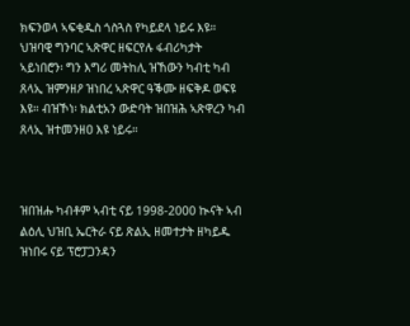ክፍንወላ ኣፍቂዱስ ጎስጓስ የካይደላ ነይሩ እዩ። ህዝባዊ ግንባር ኣጽዋር ዘፍርየሉ ፋብሪካታት ኣይነበሮን፡ ግን እግሪ መትከሊ ዝኸውን ካብቲ ካብ ጸላኢ ዝምንዘዖ ዝነበረ ኣጽዋር ዓቕሙ ዘፍቅዶ ወፍዩ እዩ። ብዝኾነ፡ ክልቲአን ውድባት ዝበዝሕ ኣጽዋረን ካብ ጸላኢ ዝተመንዘዐ እዩ ነይሩ።



ዝበዝሑ ካብቶም ኣብቲ ናይ 1998-2000 ኲናት ኣብ ልዕሊ ህዝቢ ኤርትራ ናይ ጽልኢ ዘመተታት ዘካይዱ ዝነበሩ ናይ ፕሮፓጋንዳን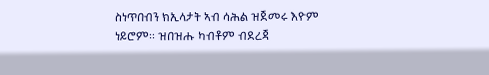ስነጥበብን ክኢላታት ኣብ ሳሕል ዝጀመሩ እዮም ነይሮም። ዝበዝሑ ካብቶም ብደረጃ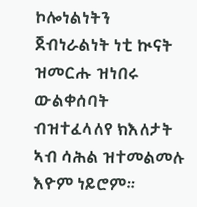ኮሎነልነትን ጀብነራልነት ነቲ ኲናት ዝመርሑ ዝነበሩ ውልቀሰባት ብዝተፈላለየ ክእለታት ኣብ ሳሕል ዝተመልመሉ እዮም ነይሮም።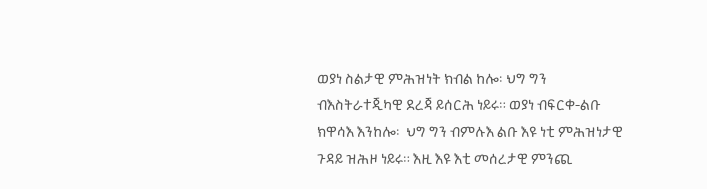ወያነ ስልታዊ ምሕዝነት ክብል ከሎ፡ ህግ ግን ብእስትራተጂካዊ ደረጃ ይሰርሕ ነይሩ። ወያነ ብፍርቀ-ልቡ ክዋሳእ እንከሎ፡  ህግ ግን ብምሉእ ልቡ እዩ ነቲ ምሕዝነታዊ ጉዳይ ዝሕዞ ነይሩ። እዚ እዩ እቲ መሰረታዊ ምንጪ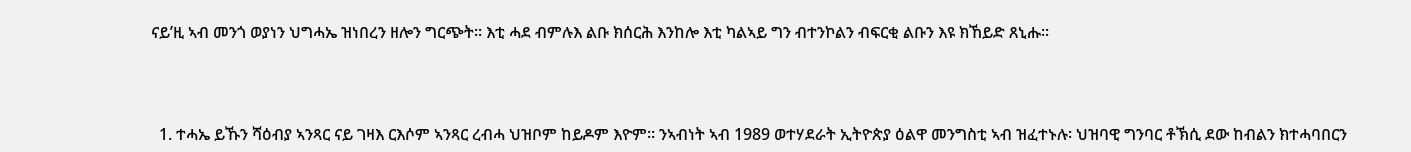ናይ’ዚ ኣብ መንጎ ወያነን ህግሓኤ ዝነበረን ዘሎን ግርጭት። እቲ ሓደ ብምሉእ ልቡ ክሰርሕ እንከሎ እቲ ካልኣይ ግን ብተንኮልን ብፍርቂ ልቡን እዩ ክኸይድ ጸኒሑ።



  1. ተሓኤ ይኹን ሻዕብያ ኣንጻር ናይ ገዛእ ርእሶም ኣንጻር ረብሓ ህዝቦም ከይዶም እዮም። ንኣብነት ኣብ 1989 ወተሃደራት ኢትዮጵያ ዕልዋ መንግስቲ ኣብ ዝፈተኑሉ፡ ህዝባዊ ግንባር ቶኽሲ ደው ከብልን ክተሓባበርን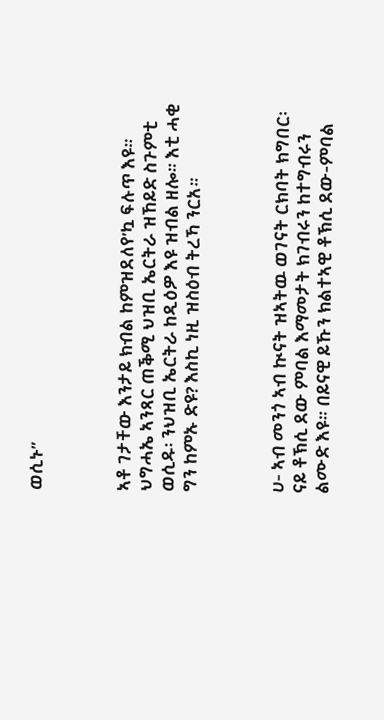ወሲኑ”



ኣቶ ገታቸው እንታይ ክብል ከምዝደለየ’ኳ ፍሉጥ እዩ። ህግሓኤ ኣንጻር ጠቕሚ ህዝቢ ኤርትራ ዝኸይድ ስጉምቲ ወሲዱ፡ ንህዝቢ ኤርትራ ከዲዕዎ እዩ ዝብል ዘሎ። እቲ ሓቂ ግን ከምኡ ድዩ? እስኪ ነዚ ዝስዕብ ትረኻ ንርአ።



ሀ- ኣብ መንጎ ኣብ ኲናት ዝኣትዉ ወገናት ርክባት ክግበር፡ ናይ ቶኽሲ ደው ምባል እማመታት ክገብሩን ከተግብሩን ልሙድ እዩ። በይናዊ ይኹን ክልተኣዊ ቶኽሲ ደው-ምባል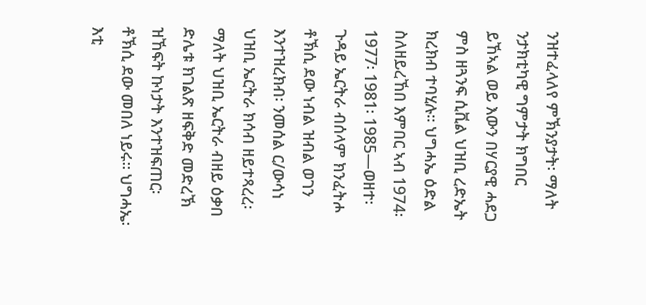ንዝተፈላለየ ምኽንያታት፡ ማለት ንታክቲካዊ ግምታት ክግበር ይኸኣል ወይ እውን በሃርያዊ ሓደጋ ምስ ዘጓንፍ ሲቪል ህዝቢ ረድኤት ክረክብ ተባሂሉ። ህግሓኤ ዕድል ስለዘይረኸበ እምበር ኣብ 1974፡  1977፡ 1981፡ 1985—ወዘተ፡ ጉዳይ ኤርትራ ብሰላም ክንፈትሖ ቶኽሲ ደው ነብል ዝብል ወገን እንተዝረክብ፡ ንመሰል ር/ውሳነ ህዝቢ ኤርትራ ክሳብ ዘይተጻረረ፡ ማለት ህዝቢ ኤርትራ ብዘይ ዕቃበ ድሌቱ ክገልጽ ዘፍቅድ መድረኽ ዝኸፍት ኩነታት እንተዝፍጠር፡ ቶኽሲ ደው መበለ ነይሩ። ህግሓኤ፡ እቲ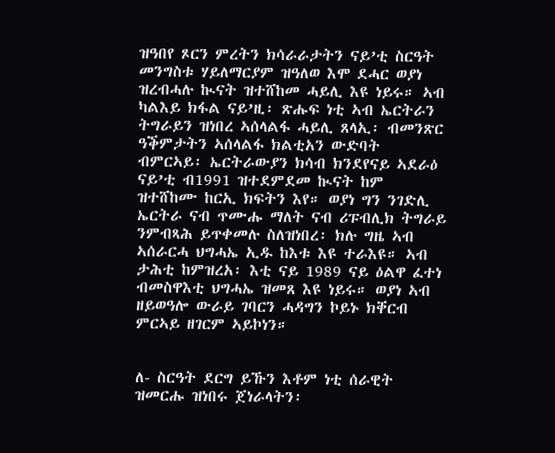ዝዓበየ ጾርን ምረትን ክሳራራታትን ናይ’ቲ ስርዓት መንግስቱ ሃይለማርያም ዝዓለወ እሞ ደሓር ወያነ ዝረብሓሉ ኲናት ዝተሸከመ ሓይሊ እዩ ነይሩ። ኣብ ካልእይ ክፋል ናይ’ዚ፡ ጽሑፍ ነቲ ኣብ ኤርትራን ትግራይን ዝነበረ ኣሰላልፋ ሓይሊ ጸላኢ፡ ብመንጽር ዓቕምታትን ኣሰላልፋ ክልቲአን ውድባት ብምርኣይ፡ ኤርትራውያን ክሳብ ክንደየናይ ኣደራዕ ናይ’ቲ ብ1991 ዝተደምደመ ኲናት ከም ዝተሸከሙ ከርኢ ክፍትን እየ። ወያነ ግን ንገድሊ ኤርትራ ናብ ጥሙሑ ማለት ናብ ሪፑብሊክ ትግራይ ንምብጻሕ ይጥቀመሉ ስለዝነበረ፡ ክሉ ግዜ ኣብ ኣሰራርሓ ህግሓኤ ኢዱ ከእቱ እዩ ተራእዩ። ኣብ ታሕቲ ከምዝረአ፡ እቲ ናይ 1989 ናይ ዕልዋ ፈተነ ብመስዋእቲ ህግሓኤ ዝመጸ እዩ ነይሩ። ወያነ ኣብ ዘይወዓሎ ውራይ ገባርን ሓዳግን ኮይኑ ክቐርብ ምርኣይ ዘገርም ኣይኮነን።


ለ- ስርዓት ደርግ ይኹን እቶም ነቲ ሰራዊት ዝመርሑ ዝነበሩ ጀነራላትን፡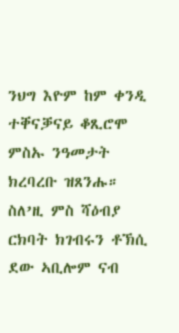ንህግ እዮም ከም ቀንዲ ተቐናቓናይ ቆጺሮሞ ምስኡ ንዓመታት ክረባረቡ ዝጸንሑ። ስለ’ዚ ምስ ሻዕብያ ርክባት ክገብሩን ቶኽሲ ደው ኣቢሎም ናብ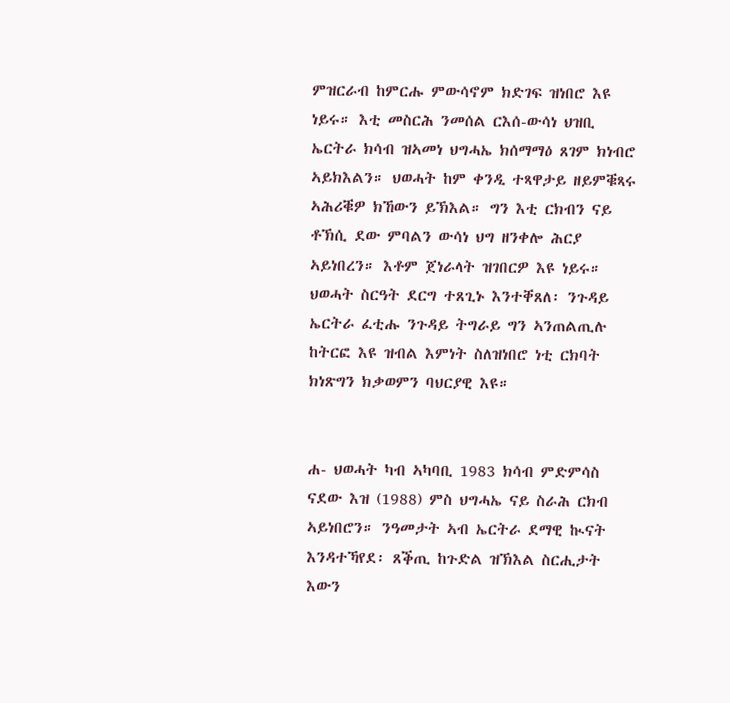ምዝርራብ ከምርሑ ምውሳኖም ክድገፍ ዝነበሮ እዩ ነይሩ። እቲ መስርሕ ንመሰል ርእሰ-ውሳነ ህዝቢ ኤርትራ ክሳብ ዝኣመነ ህግሓኤ ክሰማማዕ ጸገም ክነብሮ ኣይክእልን። ህወሓት ከም ቀንዲ ተጻዋታይ ዘይምቑጻሩ ኣሕሪቑዎ ክኸውን ይኽእል። ግን እቲ ርክብን ናይ ቶኽሲ ደው ምባልን ውሳነ ህግ ዘንቀሎ ሕርያ ኣይነበረን። እቶም ጀነራላት ዝገበርዎ እዩ ነይሩ። ህወሓት ስርዓት ደርግ ተጸጊኑ እንተቐጸለ፡ ንጉዳይ ኤርትራ ፈቲሑ ንጉዳይ ትግራይ ግን ኣንጠልጢሉ ከትርፎ እዩ ዝብል እምነት ስለዝነበሮ ነቲ ርክባት ክነጽግን ክቃወምን ባህርያዊ እዩ።


ሐ- ህወሓት ካብ ኣካባቢ 1983 ክሳብ ምድምሳስ ናደው እዝ (1988) ምስ ህግሓኤ ናይ ስራሕ ርክብ ኣይነበሮን። ንዓመታት ኣብ ኤርትራ ደማዊ ኲናት እንዳተኻየደ፡ ጸቕጢ ከጉድል ዝኽእል ስርሒታት እውን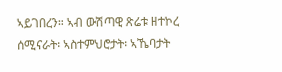ኣይገበረን። ኣብ ውሽጣዊ ጽሬቱ ዘተኮረ ሰሚናራት፡ ኣስተምህሮታት፡ ኣኼባታት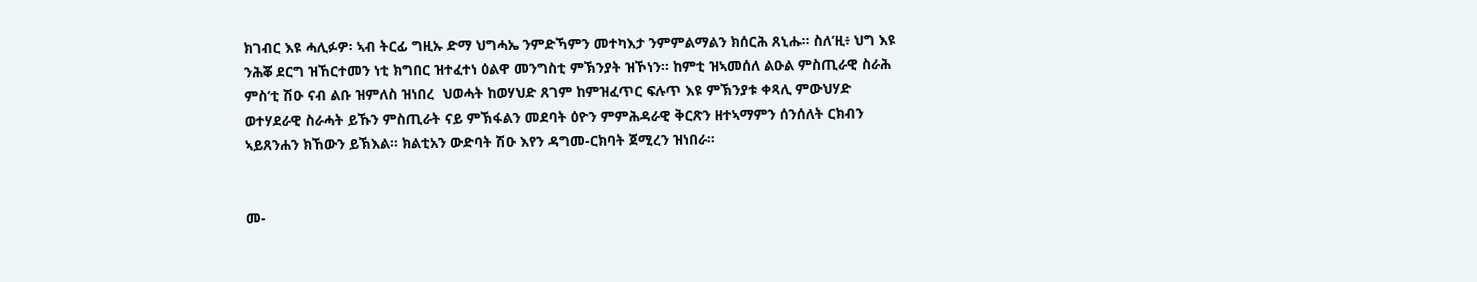ክገብር እዩ ሓሊፉዎ፡ ኣብ ትርፊ ግዚኡ ድማ ህግሓኤ ንምድኻምን መተካእታ ንምምልማልን ክሰርሕ ጸኒሑ። ስለ’ዚ፥ ህግ እዩ ንሕቖ ደርግ ዝኸርተመን ነቲ ክግበር ዝተፈተነ ዕልዋ መንግስቲ ምኽንያት ዝኾነን። ከምቲ ዝኣመሰለ ልዑል ምስጢራዊ ስራሕ ምስ’ቲ ሽዑ ናብ ልቡ ዝምለስ ዝነበረ  ህወሓት ከወሃህድ ጸገም ከምዝፈጥር ፍሉጥ እዩ ምኽንያቱ ቀጻሊ ምውህሃድ ወተሃደራዊ ስራሓት ይኹን ምስጢራት ናይ ምኽፋልን መደባት ዕዮን ምምሕዳራዊ ቅርጽን ዘተኣማምን ሰንሰለት ርክብን ኣይጸንሐን ክኸውን ይኽእል። ክልቲአን ውድባት ሽዑ እየን ዳግመ-ርክባት ጀሚረን ዝነበራ።


መ-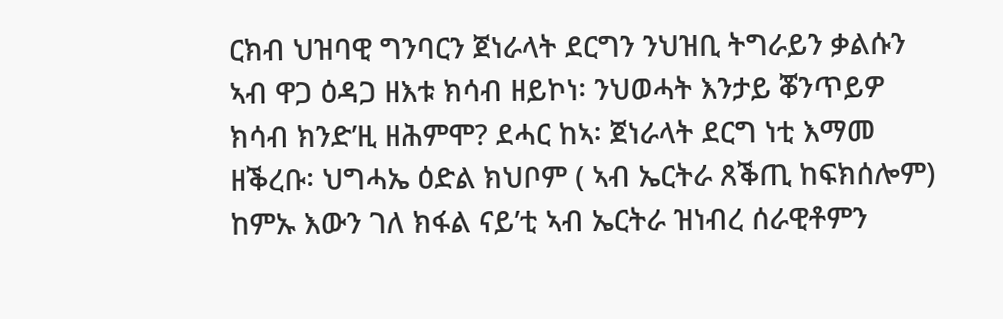ርክብ ህዝባዊ ግንባርን ጀነራላት ደርግን ንህዝቢ ትግራይን ቃልሱን ኣብ ዋጋ ዕዳጋ ዘእቱ ክሳብ ዘይኮነ፡ ንህወሓት እንታይ ቖንጥይዎ ክሳብ ክንድ’ዚ ዘሕምሞ? ደሓር ከኣ፡ ጀነራላት ደርግ ነቲ እማመ ዘቕረቡ፡ ህግሓኤ ዕድል ክህቦም ( ኣብ ኤርትራ ጸቕጢ ከፍክሰሎም) ከምኡ እውን ገለ ክፋል ናይ’ቲ ኣብ ኤርትራ ዝነብረ ሰራዊቶምን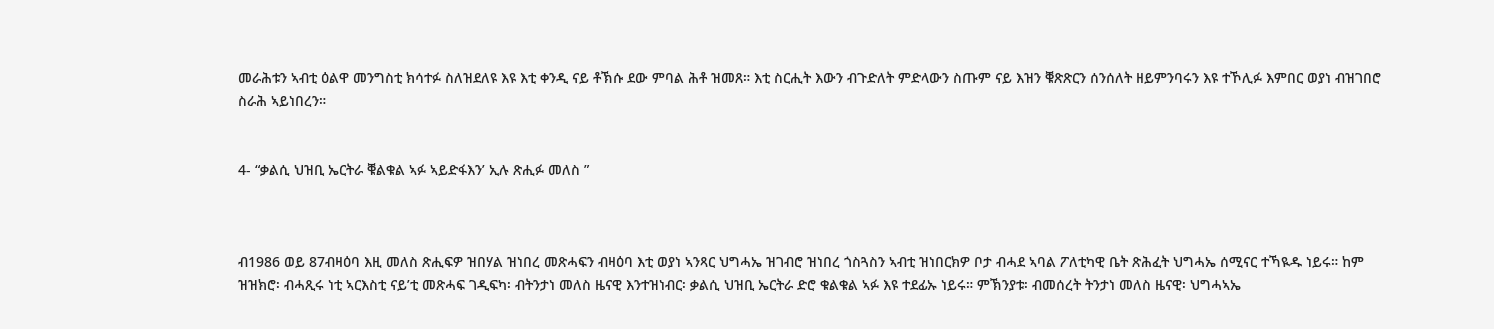መራሕቱን ኣብቲ ዕልዋ መንግስቲ ክሳተፉ ስለዝደለዩ እዩ እቲ ቀንዲ ናይ ቶኽሱ ደው ምባል ሕቶ ዝመጸ። እቲ ስርሒት እውን ብጉድለት ምድላውን ስጡም ናይ እዝን ቑጽጽርን ሰንሰለት ዘይምንባሩን እዩ ተኾሊፉ እምበር ወያነ ብዝገበሮ ስራሕ ኣይነበረን።


4- “ቃልሲ ህዝቢ ኤርትራ ቑልቁል ኣፉ ኣይድፋእን’ ኢሉ ጽሒፉ መለስ ”



ብ1986 ወይ 87ብዛዕባ እዚ መለስ ጽሒፍዎ ዝበሃል ዝነበረ መጽሓፍን ብዛዕባ እቲ ወያነ ኣንጻር ህግሓኤ ዝገብሮ ዝነበረ ጎስጓስን ኣብቲ ዝነበርክዎ ቦታ ብሓደ ኣባል ፖለቲካዊ ቤት ጽሕፈት ህግሓኤ ሰሚናር ተኻዪዱ ነይሩ። ከም ዝዝክሮ፡ ብሓጺሩ ነቲ ኣርእስቲ ናይ’ቲ መጽሓፍ ገዲፍካ፡ ብትንታነ መለስ ዜናዊ እንተዝነብር፡ ቃልሲ ህዝቢ ኤርትራ ድሮ ቁልቁል ኣፉ እዩ ተደፊኡ ነይሩ። ምኽንያቱ፡ ብመሰረት ትንታነ መለስ ዜናዊ፡ ህግሓኣኤ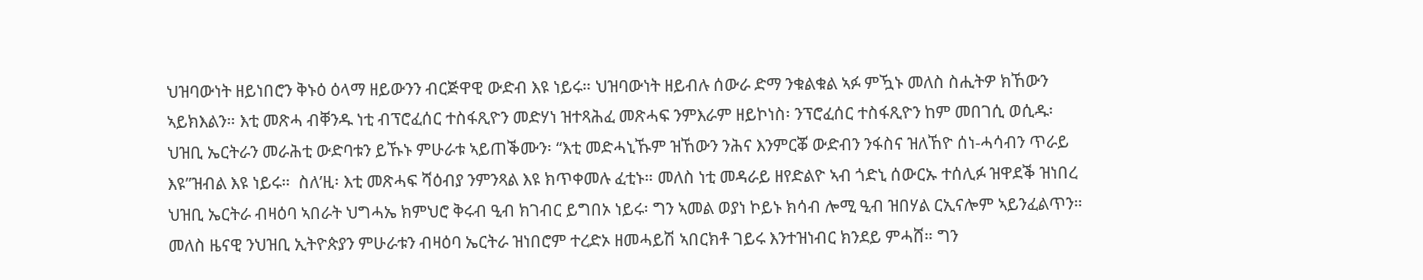ህዝባውነት ዘይነበሮን ቅኑዕ ዕላማ ዘይውንን ብርጅዋዊ ውድብ እዩ ነይሩ። ህዝባውነት ዘይብሉ ሰውራ ድማ ንቁልቁል ኣፉ ምዃኑ መለስ ስሒትዎ ክኸውን ኣይክእልን። እቲ መጽሓ ብቐንዱ ነቲ ብፕሮፈሰር ተስፋጺዮን መድሃነ ዝተጻሕፈ መጽሓፍ ንምእራም ዘይኮነስ፡ ንፕሮፈሰር ተስፋጺዮን ከም መበገሲ ወሲዱ፡ ህዝቢ ኤርትራን መራሕቲ ውድባቱን ይኹኑ ምሁራቱ ኣይጠቕሙን፡ “እቲ መድሓኒኹም ዝኸውን ንሕና እንምርቖ ውድብን ንፋስና ዝለኸዮ ሰነ-ሓሳብን ጥራይ እዩ”ዝብል እዩ ነይሩ።  ስለ’ዚ፡ እቲ መጽሓፍ ሻዕብያ ንምንጻል እዩ ክጥቀመሉ ፈቲኑ። መለስ ነቲ መዳራይ ዘየድልዮ ኣብ ጎድኒ ሰውርኡ ተሰሊፉ ዝዋደቕ ዝነበረ ህዝቢ ኤርትራ ብዛዕባ ኣበራት ህግሓኤ ክምህሮ ቅሩብ ዒብ ክገብር ይግበኦ ነይሩ፡ ግን ኣመል ወያነ ኮይኑ ክሳብ ሎሚ ዒብ ዝበሃል ርኢናሎም ኣይንፈልጥን። መለስ ዜናዊ ንህዝቢ ኢትዮጵያን ምሁራቱን ብዛዕባ ኤርትራ ዝነበሮም ተረድኦ ዘመሓይሽ ኣበርክቶ ገይሩ እንተዝነብር ክንደይ ምሓሸ። ግን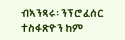ብኣንጻሩ፡ ንፕሮፈሰር ተስፋጽዮን ከም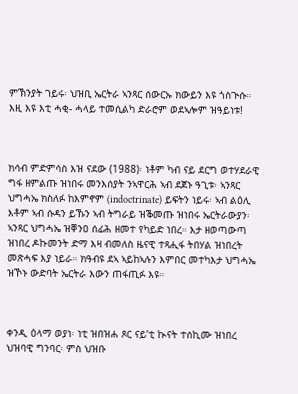ምኽንያት ገይሩ፡ ህዝቢ ኤርትራ ኣንጻር ሰውርኡ ክውይን እዩ ጎስጒሱ። እዚ እዩ እቲ ሓቂ- ሓላይ ተመሲልካ ድራሮም ወደኣሎም ዝዓይነቱ!



ክሳብ ምድምሳስ እዝ ናደው (1988)፡ ነቶም ካብ ናይ ደርግ ወተሃደራዊ ግፋ ዘምልጡ ዝነበሩ መንእሰያት ንኣዋርሕ ኣብ ደጀኑ ዓጊቱ፡ ኣንጻር ህግሓኤ ክስለፉ ከእምኖም (indoctrinate) ይፍትን ነይሩ፡ ኣብ ልዕሊ እቶም ኣብ ሱዳን ይኹን ኣብ ትግራይ ዝቕመጡ ዝነበሩ ኤርትራውያን፡ ኣንጻር ህግሓኤ ዝቐንዐ ሰፊሕ ዘመተ የካይድ ነበረ። እታ ዘወጣውጣ ዝነበረ ዶኩመንት ድማ እዛ ብመለስ ዜናዊ ተጻሒፋ ትበሃል ዝነበረት መጽሓፍ እያ ነይራ። ክዓብዩ ደኣ ኣይከኣሉን እምበር መተካእታ ህግሓኤ ዝኾኑ ውድባት ኤርትራ እውን ጠፋጢፉ እዩ።



ቀንዲ ዕላማ ወያነ፡ ነቲ ዝበዝሐ ጾር ናይ’ቲ ኲናት ተሰኪሙ ዝነበረ ህዝባዊ ግንባር፡ ምስ ህዝቡ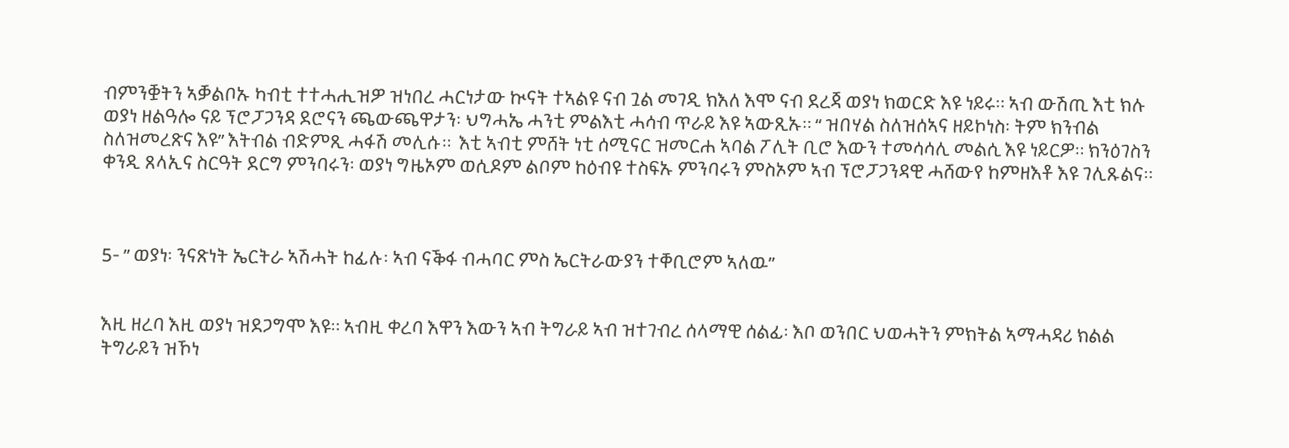ብምንቛትን ኣቓልቦኡ ካብቲ ተተሓሒዝዎ ዝነበረ ሓርነታው ኲናት ተኣልዩ ናብ ጓል መገዲ ክእለ እሞ ናብ ደረጃ ወያነ ክወርድ እዩ ነይሩ። ኣብ ውሽጢ እቲ ክሉ ወያነ ዘልዓሎ ናይ ፕሮፓጋንዳ ደሮናን ጫውጫዋታን፡ ህግሓኤ ሓንቲ ምልእቲ ሓሳብ ጥራይ እዩ ኣውጺኡ። “ ዝበሃል ስለዝሰኣና ዘይኮነስ፡ ትም ክንብል ስለዝመረጽና እዩ” እትብል ብድምጺ ሓፋሽ መሊሱ።  እቲ ኣብቲ ምሸት ነቲ ሰሚናር ዝመርሐ ኣባል ፖሊት ቢሮ እውን ተመሳሳሊ መልሲ እዩ ነይርዎ። ክንዕገስን ቀንዲ ጸላኢና ስርዓት ደርግ ምንባሩን፡ ወያነ ግዜኦም ወሲዶም ልቦም ከዕብዩ ተስፍኡ ምንባሩን ምስኦም ኣብ ፕሮፓጋንዳዊ ሓሸውየ ከምዘእቶ እዩ ገሊጹልና።



5- ” ወያነ፡ ንናጽነት ኤርትራ ኣሽሓት ከፊሉ፡ ኣብ ናቕፋ ብሓባር ምስ ኤርትራውያን ተቐቢሮም ኣለዉ”


እዚ ዘረባ እዚ ወያነ ዝደጋግሞ እዩ። ኣብዚ ቀረባ እዋን እውን ኣብ ትግራይ ኣብ ዝተገብረ ሰላማዊ ሰልፊ፡ እቦ ወንበር ህወሓትን ምክትል ኣማሓዳሪ ክልል ትግራይን ዝኾነ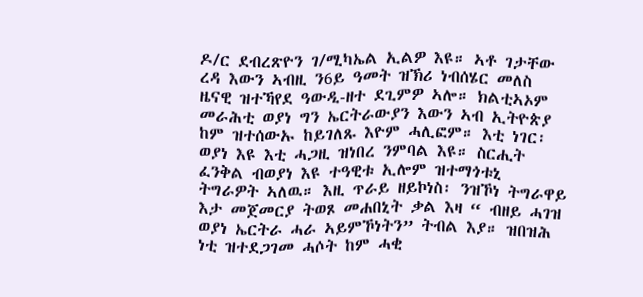ዶ/ር ደብረጽዮን ገ/ሚካኤል ኢልዎ እዩ። ኣቶ ገታቸው ረዳ እውን ኣብዚ ን6ይ ዓመት ዝኽሪ ነብሰሄር መለስ ዜናዊ ዝተኻየደ ዓውዲ-ዘተ ደጊምዎ ኣሎ። ክልቲኣኦም መራሕቲ ወያነ ግን ኤርትራውያን እውን ኣብ ኢትዮጵያ ከም ዝተሰውኡ ከይገለጹ እዮም ሓሊፎም። እቲ ነገር፡ ወያነ እዩ እቲ ሓጋዚ ዝነበረ ንምባል እዩ። ስርሒት ፈንቅል ብወያነ እዩ ተዓዊቱ ኢሎም ዝተማጎቱኒ ትግራዎት ኣለዉ። እዚ ጥራይ ዘይኮነስ፡ ንዝኾነ ትግራዋይ እታ መጀመርያ ትወጾ መሐበኒት ቃል እዛ “ ብዘይ ሓገዝ ወያነ ኤርትራ ሓራ ኣይምኾነትን” ትብል እያ። ዝበዝሕ ነቲ ዝተደጋገመ ሓሶት ከም ሓቂ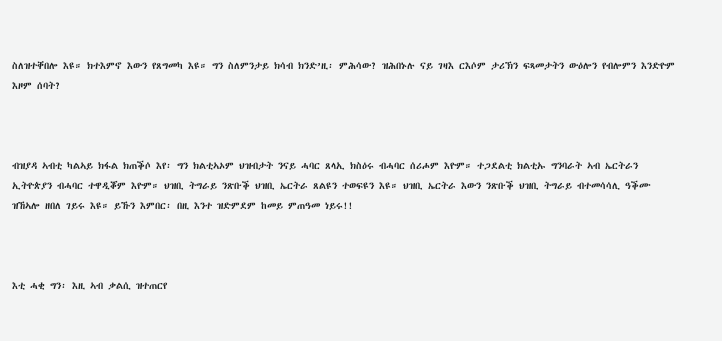ስለዝተቐበሎ እዩ። ክተእምኖ እውን የጸግመካ እዩ። ግን ስለምንታይ ክሳብ ክንድ’ዚ፡ ምሕሳው? ዝሕበኑሉ ናይ ገዛእ ርእሶም ታሪኽን ፍጻመታትን ውዕሎን የብሎምን እንድዮም እዞም ሰባት?



ብዝያዳ ኣብቲ ካልኣይ ክፋል ክጠቕሶ እየ፡ ግን ክልቲኣኦም ህዝብታት ንናይ ሓባር ጸላኢ ክስዕሩ ብሓባር ሰሪሖም እዮም። ተጋደልቲ ክልቲኡ ግንባራት ኣብ ኤርትራን ኢትዮጵያን ብሓባር ተዋዲቖም እዮም። ህዝቢ ትግራይ ንጽቡቕ ህዝቢ ኤርትራ ጸልዩን ተወፍዩን እዩ። ህዝቢ ኤርትራ እውን ንጽቡቕ ህዝቢ ትግራይ ብተመሳሳሊ ዓቕሙ ዝኸኣሎ ዘበለ ገይሩ እዩ። ይኹን እምበር፡ በዚ እንተ ዝድምደም ከመይ ምጠዓመ ነይሩ!!



እቲ ሓቂ ግን፡ እዚ ኣብ ቃልሲ ዝተጠርየ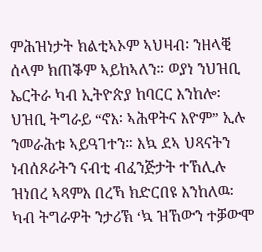ምሕዝነታት ክልቲኣኦም ኣህዛብ፡ ንዘላቒ ሰላም ክጠቕም ኣይከኣለን። ወያነ ንህዝቢ ኤርትራ ካብ ኢትዮጵያ ከባርር እንከሎ፡ ህዝቢ ትግራይ “ኖእ፡ ኣሕዋትና እዮም” ኢሉ ንመራሕቱ ኣይዓገተን። እኳ ደኣ ህጻናትን ነብሰጾራትን ናብቲ ብፈንጅታት ተኸሊሉ ዝነበረ ኣጻምእ በረኻ ክድርበዩ እንከለዉ፡ ካብ ትግራዎት ንታሪኽ ‘ኳ ዝኸውን ተቓውሞ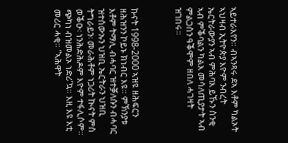ኣይተራእየን። ብኣንጻሩ ደኣ እቶም ካልኦት ኣህዛብ ኢትዮጵያ እዮም ንብረት ኤርትራውያን ኣብ ምሕባእ ይኹን ስንቂ ኣብ ምቕባልን ካልእ መሳለጢያታት ኣብ ምልጋስን ዓቕሞም ዘበለ ሓገዛት ዝገበሩ።



ኩናት 1998-2000 ኣዝዩ ዘሕፍርን ዘሕዝንን ኮይኑ ክነብር እዩ። ምኽንያቱ እቶም ትማሊ ብሓባር ዝተቓለሱን ብሓባር ዝተሰውኡን ህዝቢ ኤርትራን ህዝቢ ትግራይን፡ መራሕቶም ነጋሪት ኲናት ምስ ወቕዑ፡ ነንሕድሕዶም እዮም ተፋሊሶም። ጭካነ ብዝመልኦ ነድሪ’ኳ። እዚ እዩ እቲ መሪር ሓቂ። “ኣሕዋት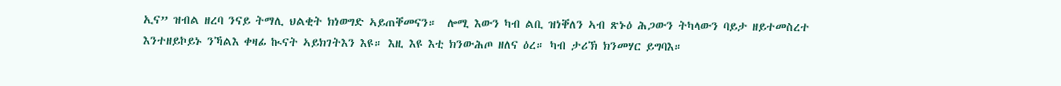ኢና” ዝብል ዘረባ ንናይ ትማሊ ህልቂት ክነወግድ ኣይጠቐመናን።  ሎሚ እውን ካብ ልቢ ዝነቐለን ኣብ ጽኑዕ ሕጋውን ትካላውን ባይታ ዘይተመስረተ እንተዘይኮይኑ ንኻልእ ቀዛፊ ኲናት ኣይክገትእን እዩ። እዚ እዩ እቲ ክንውሕጦ ዘለና ዕረ። ካብ ታሪኽ ክንመሃር ይግባእ።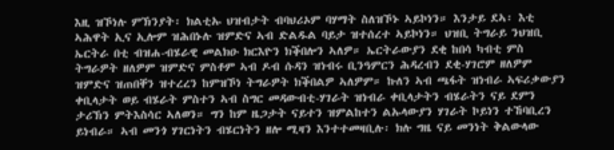እዚ ዝኾነሉ ምኽንያት፡ ክልቲኡ ህዝብታት ብባህሪኦም ባሃማት ስለዝኾኑ ኣይኮነን። እንታይ ደኣ፡ እቲ ኣሕዋት ኢና ኢሎም ዝሕበኑሉ ዝምድና ኣብ ድልዱል ባይታ ዝተሰረተ ኣይኮነን። ህዝቢ ትግራይ ንህዝቢ ኤርትራ በቲ ብዝሐ-ብሄራዊ መልክዑ ክርእዮን ክቕበሎን ኣለዎ። ኤርትራውያን ደቂ ከበሳ ካብቲ ምስ ትግራዎት ዘለዎም ዝምድና ምስቶም ኣብ ዶብ ሱዳን ዝነብሩ ቢንዓምርን ሕዳረብን ደቂ-ሃገሮም ዘለዎም ዝምድና ዝጠበቐን ዝተረረን ከምዝኾነ ትግራዎት ክቕበልዎ ኣለዎም። ኩለን ኣብ ጫፋት ዝነብራ ኣፍሪቃውያን ቀቢላታት ወይ ብሄራት ምስተን ኣብ ስግር መዳውብቲ-ሃገራት ዝነብራ ቀቢላታትን ብሄራትን ናይ ደምን ታሪኽን ምትእስሳር ኣለወን። ግን ከም ዜጋታት ናይተን ዝምልከተን ልኡላውያን ሃገራት ኮይነን ተኸባቢረን ይነብራ። ኣብ መንጎ ሃገርነትን ብሄርነትን ዘሎ ሚዛን እንተተመዛቢሉ፡ ክሉ ግዜ ናይ መንነት ቅልውላው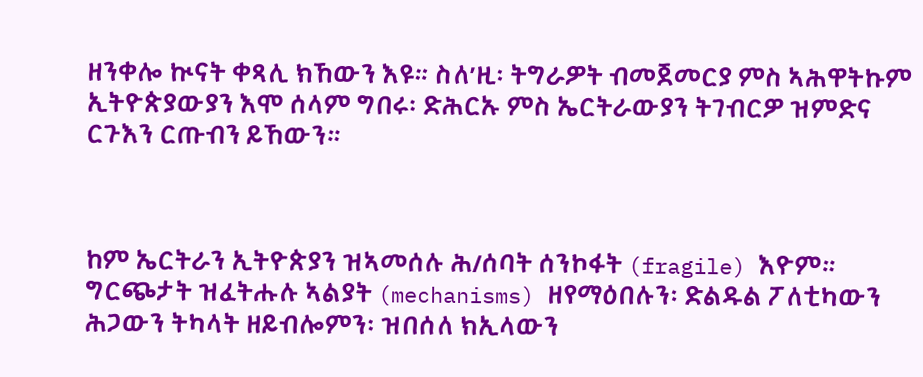ዘንቀሎ ኲናት ቀጻሊ ክኸውን እዩ። ስለ’ዚ፡ ትግራዎት ብመጀመርያ ምስ ኣሕዋትኩም ኢትዮጵያውያን እሞ ሰላም ግበሩ፡ ድሕርኡ ምስ ኤርትራውያን ትገብርዎ ዝምድና ርጉእን ርጡብን ይኸውን።



ከም ኤርትራን ኢትዮጵያን ዝኣመሰሉ ሕ/ሰባት ሰንኮፋት (fragile) እዮም። ግርጭታት ዝፈትሑሉ ኣልያት (mechanisms) ዘየማዕበሉን፡ ድልዱል ፖለቲካውን ሕጋውን ትካላት ዘይብሎምን፡ ዝበሰለ ክኢላውን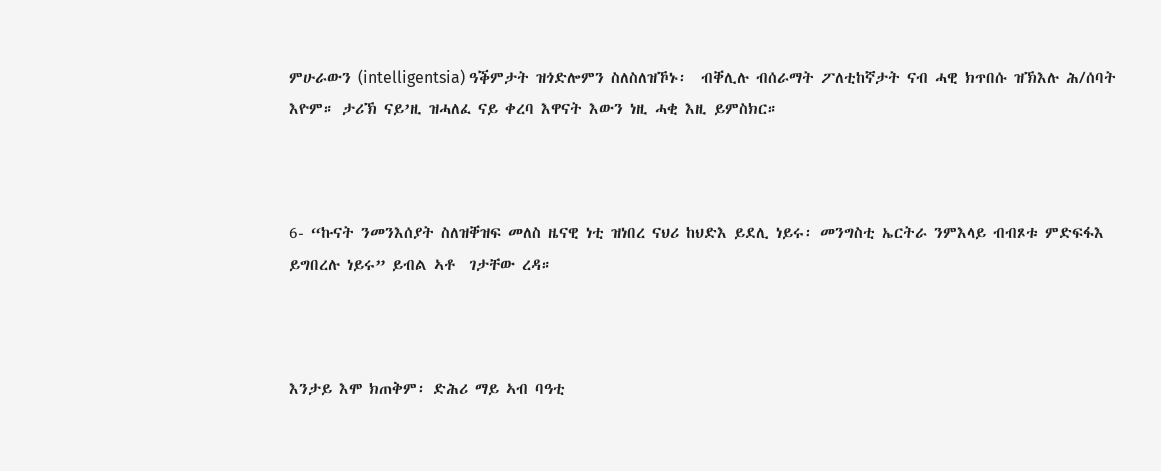ምሁራውን (intelligentsia) ዓቕምታት ዝጎድሎምን ስለስለዝኾኑ፡  ብቐሊሉ ብሰራማት ፖለቲከኛታት ናብ ሓዊ ክጥበሱ ዝኽእሉ ሕ/ሰባት እዮም። ታሪኽ ናይ’ዚ ዝሓለፈ ናይ ቀረባ እዋናት እውን ነዚ ሓቂ እዚ ይምስክር።



6- “ኩናት ንመንእሰያት ስለዝቐዝፍ መለስ ዜናዊ ነቲ ዝነበረ ናህሪ ከህድእ ይደሊ ነይሩ፡ መንግስቲ ኤርትራ ንምእላይ ብብጾቱ ምድፍፋእ ይግበረሉ ነይሩ” ይብል ኣቶ  ገታቸው ረዳ።



እንታይ እሞ ክጠቅም፡ ድሕሪ ማይ ኣብ ባዓቲ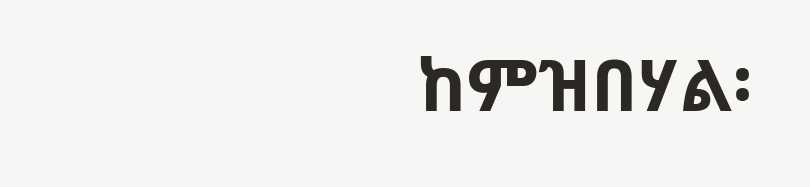ከምዝበሃል፡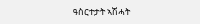ዓስርተታት ኣሽሓት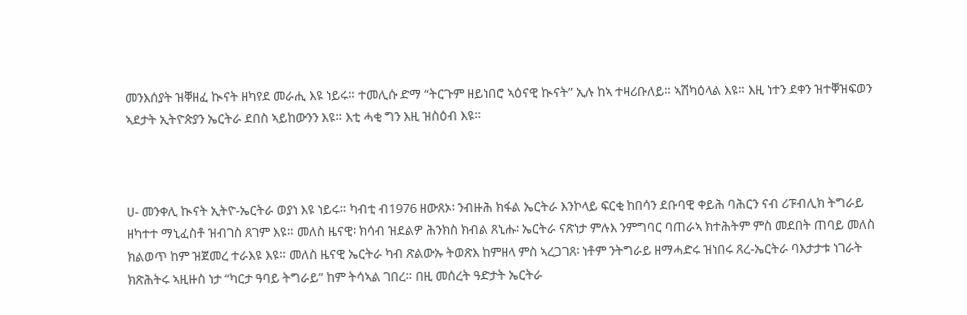መንእሰያት ዝቐዘፈ ኲናት ዘካየደ መራሒ እዩ ነይሩ። ተመሊሱ ድማ “ትርጉም ዘይነበሮ ኣዕናዊ ኲናት” ኢሉ ከኣ ተዛሪቡለይ። ኣሽካዕላል እዩ። እዚ ነተን ደቀን ዝተቐዝፍወን ኣደታት ኢትዮጵያን ኤርትራ ደበስ ኣይከውንን እዩ። እቲ ሓቂ ግን እዚ ዝስዕብ እዩ።



ሀ- መንቀሊ ኲናት ኢትዮ-ኤርትራ ወያነ እዩ ነይሩ። ካብቲ ብ1976 ዘውጸኦ፡ ንብዙሕ ክፋል ኤርትራ እንኮላይ ፍርቂ ከበሳን ደቡባዊ ቀይሕ ባሕርን ናብ ሪፑብሊክ ትግራይ ዘካተተ ማኒፈስቶ ዝብገስ ጸገም እዩ። መለስ ዜናዊ፡ ክሳብ ዝደልዎ ሕንክስ ክብል ጸኒሑ፡ ኤርትራ ናጽነታ ምሉእ ንምግባር ባጠራኣ ክተሕትም ምስ መደበት ጠባይ መለስ ክልወጥ ከም ዝጀመረ ተራእዩ እዩ። መለስ ዜናዊ ኤርትራ ካብ ጽልውኡ ትወጽእ ከምዘላ ምስ ኣረጋገጸ፡ ነቶም ንትግራይ ዘማሓድሩ ዝነበሩ ጸረ-ኤርትራ ባእታታቱ ነገራት ክጽሕትሩ ኣዚዙስ ነታ “ካርታ ዓባይ ትግራይ” ከም ትሳኣል ገበረ። በዚ መሰረት ዓድታት ኤርትራ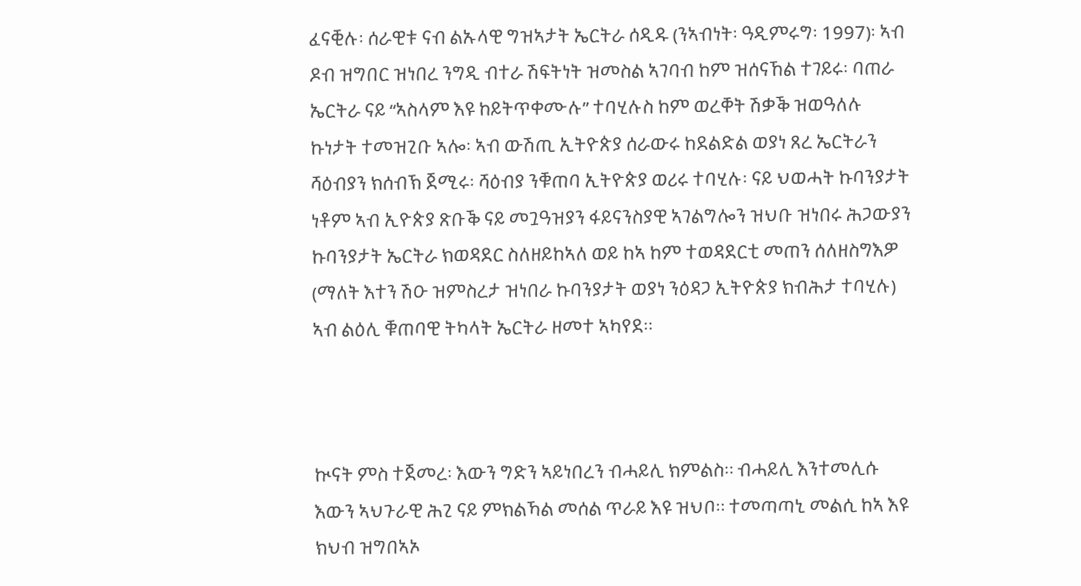ፈናቒሉ፡ ሰራዊቱ ናብ ልኡላዊ ግዝኣታት ኤርትራ ሰዲዱ (ንኣብነት፡ ዓዲምሩግ፡ 1997)፡ ኣብ ዶብ ዝግበር ዝነበረ ንግዲ ብተራ ሽፍትነት ዝመስል ኣገባብ ከም ዝሰናኸል ተገይሩ፡ ባጠራ ኤርትራ ናይ “ኣስላም እዩ ከይትጥቀሙሉ” ተባሂሉስ ከም ወረቐት ሽቃቕ ዝወዓለሉ ኩነታት ተመዝጊቡ ኣሎ፡ ኣብ ውሽጢ ኢትዮጵያ ሰራውሩ ከደልድል ወያነ ጸረ ኤርትራን ሻዕብያን ክሰብኽ ጀሚሩ፡ ሻዕብያ ንቑጠባ ኢትዮጵያ ወሪሩ ተባሂሉ፡ ናይ ህወሓት ኩባንያታት ነቶም ኣብ ኢዮጵያ ጽቡቕ ናይ መጓዓዝያን ፋይናንስያዊ ኣገልግሎን ዝህቡ ዝነበሩ ሕጋውያን ኩባንያታት ኤርትራ ክወዳደር ስለዘይከኣለ ወይ ከኣ ከም ተወዳደርቲ መጠን ሰለዘስግእዎ (ማለት እተን ሽዑ ዝምስረታ ዝነበራ ኩባንያታት ወያነ ንዕዳጋ ኢትዮጵያ ክብሕታ ተባሂሉ) ኣብ ልዕሊ ቑጠባዊ ትካላት ኤርትራ ዘመተ ኣካየደ።



ኲናት ምስ ተጀመረ፡ እውን ግድን ኣይነበረን ብሓይሊ ክምልስ። ብሓይሊ እንተመሊሱ እውን ኣህጉራዊ ሕጊ ናይ ምክልኻል መሰል ጥራይ እዩ ዝህቦ። ተመጣጣኒ መልሲ ከኣ እዩ ክህብ ዝግበኣኦ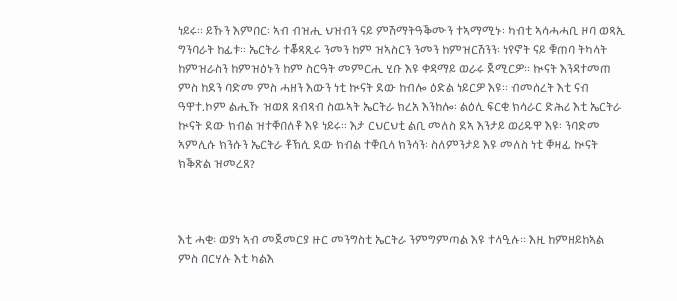ነይሩ። ይኹን እምበር፡ ኣብ ብዝሒ ህዝብን ናይ ምሽማትዓቕሙን ተኣማሚኑ፡ ካብቲ ኣሳሓሓቢ ዞባ ወጻኢ ግንባራት ከፊቱ። ኤርትራ ተቖጻጺሩ ንመን ከም ዝኣስርን ንመን ከምዝርሽንን፡ ነየኖት ናይ ቑጠባ ትካላት ከምዝራስን ከምዝዕኑን ከም ስርዓት መምርሒ ሂቡ እዩ ቀዳማይ ወራሩ ጀሚርዎ። ኲናት እንዳተመጠ ምስ ከደን ባድመ ምስ ሓዘን እውን ነቲ ኲናት ደው ከብሎ ዕድል ነይርዎ እዩ። ብመሰረት እቲ ናብ ዓዋተ.ኮም ልሒኹ ዝወጸ ጸብጻብ ስዉኣት ኤርትራ ክረአ እንከሎ፡ ልዕሊ ፍርቂ ክሳራር ድሕሪ እቲ ኤርትራ ኲናት ደው ክብል ዝተቐበለቶ እዩ ነይሩ። እታ ርህርህቲ ልቢ መለስ ደኣ እንታይ ወሪዱዋ እዩ፡ ንባድመ ኣምሊሱ ክንሱን ኤርትራ ቶኽሲ ደው ክብል ተቐቢላ ክንሳን፡ ስለምንታይ እዩ መለስ ነቲ ቐዛፊ ኲናት ክቕጽል ዝመረጸ?



እቲ ሓቂ፡ ወያነ ኣብ መጀመርያ ዙር መንግስቲ ኤርትራ ንምግምጣል እዩ ተላዒሉ። እዚ ከምዘይከኣል ምስ በርሃሉ እቲ ካልእ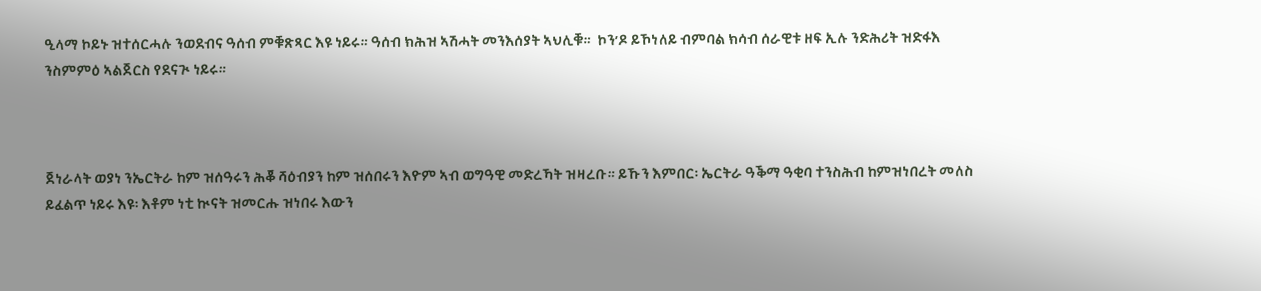ዒላማ ኮይኑ ዝተሰርሓሉ ንወደብና ዓሰብ ምቑጽጻር እዩ ነይሩ። ዓሰብ ክሕዝ ኣሽሓት መንእሰያት ኣህሊቑ።  ኮን’ዶ ይኾነለይ ብምባል ክሳብ ሰራዊቱ ዘፍ ኢሉ ንድሕሪት ዝድፋእ ንስምምዕ ኣልጀርስ የደናጒ ነይሩ።



ጀነራላት ወያነ ንኤርትራ ከም ዝሰዓሩን ሕቖ ሻዕብያን ከም ዝሰበሩን እዮም ኣብ ወግዓዊ መድረኻት ዝዛረቡ። ይኹን እምበር፡ ኤርትራ ዓቕማ ዓቂባ ተንስሕብ ከምዝነበረት መለስ ይፈልጥ ነይሩ እዩ፡ እቶም ነቲ ኲናት ዝመርሑ ዝነበሩ እውን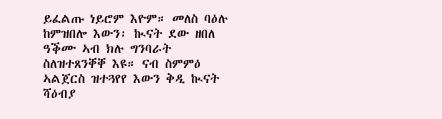ይፈልጡ ነይሮም እዮም። መለስ ባዕሉ ከምዝበሎ እውን፡ ኲናት ደው ዘበለ ዓቕሙ ኣብ ክሉ ግንባራት ስለዝተጸንቐቐ እዩ። ናብ ስምምዕ ኣልጀርስ ዝተጓየየ እውን ቅዲ ኲናት ሻዕብያ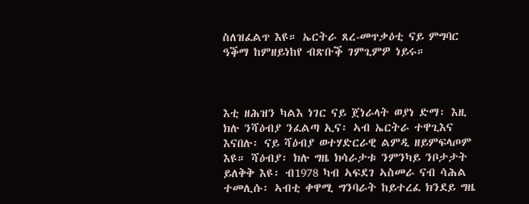ስለዝፈልጥ እዩ። ኤርትራ ጸረ-መጥቃዕቲ ናይ ምግባር ዓቕማ ከምዘይነከየ ብጽቡቕ ገምጊምዎ ነይሩ።



እቲ ዘሕዝን ካልእ ነገር ናይ ጀነራላት ወያነ ድማ፡ እዚ ክሉ ንሻዕብያ ንፈልጣ ኢና፡ ኣብ ኤርትራ ተዋጊእና እናበሉ፡ ናይ ሻዕብያ ወተሃድርራዊ ልምዲ ዘይምፍላጦም እዩ። ሻዕብያ፡ ክሉ ግዜ ክሳራታቱ ንምንካይ ንቦታታት ይለቅቅ እዩ፡ ብ1978 ካብ ኣፍደገ ኣስመራ ናብ ሳሕል ተመሊሱ፡ ኣብቲ ቀዋሚ ግንባራት ከይተረፈ ክንደይ ግዜ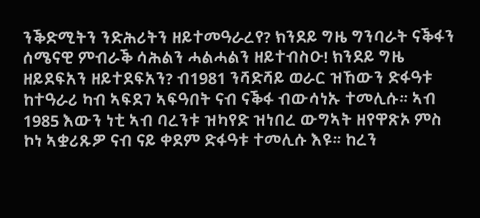ንቕድሚትን ንድሕሪትን ዘይተመዓራረየ? ክንደይ ግዜ ግንባራት ናቕፋን ሰሜናዊ ምብራቕ ሳሕልን ሓልሓልን ዘይተብስዑ! ክንደይ ግዜ ዘይደፍአን ዘይተደፍአን? ብ1981 ንሻድሻይ ወራር ዝኸውን ድፋዓቱ ከተዓራሪ ካብ ኣፍደገ ኣፍዓበት ናብ ናቕፋ ብውሳነኡ ተመሊሱ። ኣብ 1985 እውን ነቲ ኣብ ባረንቱ ዝካየድ ዝነበረ ውግኣት ዘየዋጽኦ ምስ ኮነ ኣቋሪጹዎ ናብ ናይ ቀደም ድፋዓቱ ተመሊሱ እዩ። ከረን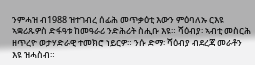ንምሓዝ ብ1988 ዝተገብረ ሰፊሕ መጥቃዕቲ እውን ምዕባለኡ ርእዩ ኣቋሪጹዎስ ድፋዓቱ ከመዓራሪ ንድሕሪት ስሒቡ እዩ። ሻዕብያ፡ ኣብቲ መስርሕ ዘጥረዮ ወታሃድራዊ ተመክሮ ነይርዎ። ንሱ ድማ፡ ሻዕብያ ብደረጃ መራቶን እዩ ዝሓስብ።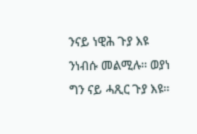ንናይ ነዊሕ ጉያ እዩ ንነብሱ መልሚሉ። ወያነ ግን ናይ ሓጺር ጉያ እዩ።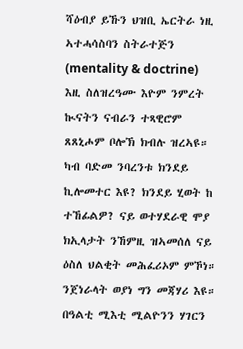ሻዕብያ ይኹን ህዝቢ ኤርትራ ነዚ ኣተሓሳስባን ስትራተጅን (mentality & doctrine) እዚ ስለዝረዓሙ እዮም ንምረት ኲናትን ናብራን ተጻዊሮም ጸጸኒሖም ቦሎኽ ክብሉ ዝረኣዩ። ካብ ባድመ ንባረንቱ ክንደይ ኪሎመተር እዩ? ክንደይ ሂወት ከ ተኸፊልዎ? ናይ ወተሃደራዊ ሞያ ክኢላታት ንኸምዚ ዝኣመሰለ ናይ ዕስለ ህልቂት መሕፈሪኦም ምኾነ። ንጀነራላት ወያነ ግን መጃሃሪ እዩ። በዓልቲ ሚእቲ ሚልዮንን ሃገርን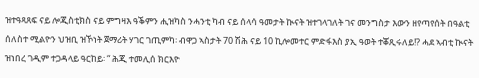ዝተዓጻጸፍ ናይ ሎጂስቲክስ ናይ ምግዛእ ዓቕምን ሒዝካስ ንሓንቲ ካብ ናይ ሰላሳ ዓመታት ኲናት ዝተገላገለት ገና መንግስታ እውን ዘየጣየሰት በዓልቲ ሰለስተ ሚልዮን ህዝቢ ዝኾነት ጀማሪት ሃገር ገጢምካ፡ ብዋጋ ኣስታት 70 ሽሕ ናይ 10 ኪሎመተር ምድፋእስ ያኢ ዓወት ተቖጺሩለይ!? ሓደ ኣብቲ ኲናት ዝነበረ ገዲም ተጋዳላይ ዓርከይ፡ “ ሕጂ ተመሊሰ ክርእዮ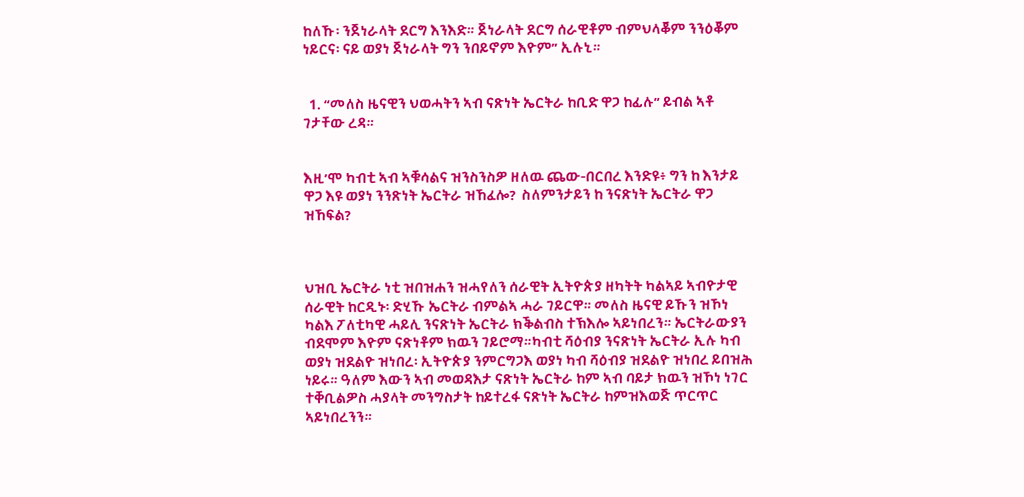ከለኹ፡ ንጀነራላት ደርግ እንእድ። ጀነራላት ደርግ ሰራዊቶም ብምህላቖም ንንዕቖም ነይርና፡ ናይ ወያነ ጀነራላት ግን ንበይኖም እዮም” ኢሉኒ።


  1. “መለስ ዜናዊን ህወሓትን ኣብ ናጽነት ኤርትራ ከቢድ ዋጋ ከፊሉ” ይብል ኣቶ ገታቸው ረዳ።


እዚ’ሞ ካብቲ ኣብ ኣቑሳልና ዝንስንስዎ ዘለዉ ጨው-በርበረ እንድዩ፥ ግን ከ እንታይ ዋጋ እዩ ወያነ ንንጽነት ኤርትራ ዝኸፈሎ?  ስለምንታይን ከ ንናጽነት ኤርትራ ዋጋ ዝኸፍል?



ህዝቢ ኤርትራ ነቲ ዝበዝሐን ዝሓየለን ሰራዊት ኢትዮጵያ ዘካትት ካልኣይ ኣብዮታዊ ሰራዊት ከርዲኑ፡ ድሂኹ ኤርትራ ብምልኣ ሓራ ገይርዋ። መለስ ዜናዊ ይኹን ዝኾነ ካልእ ፖለቲካዊ ሓይሊ ንናጽነት ኤርትራ ክቕልብስ ተኽእሎ ኣይነበረን። ኤርትራውያን ብደሞም እዮም ናጽነቶም ክዉን ገይሮማ።ካብቲ ሻዕብያ ንናጽነት ኤርትራ ኢሉ ካብ ወያነ ዝደልዮ ዝነበረ፡ ኢትዮጵያ ንምርግጋእ ወያነ ካብ ሻዕብያ ዝደልዮ ዝነበረ ይበዝሕ ነይሩ። ዓለም እውን ኣብ መወዳእታ ናጽነት ኤርትራ ከም ኣብ ባይታ ክዉን ዝኾነ ነገር ተቐቢልዎስ ሓያላት መንግስታት ከይተረፋ ናጽነት ኤርትራ ከምዝእወጅ ጥርጥር ኣይነበረንን።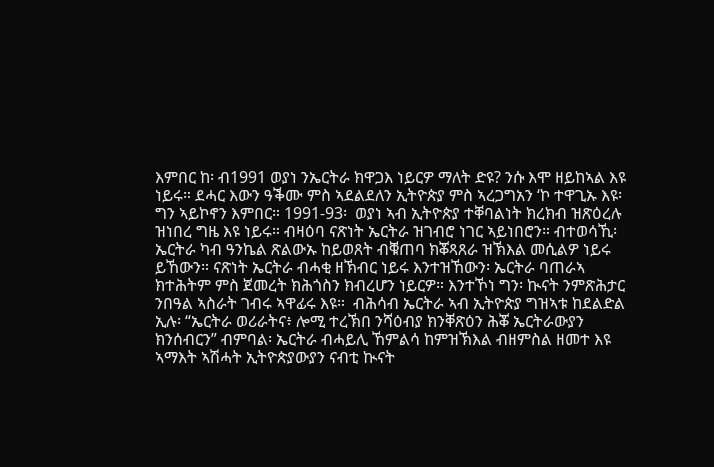እምበር ከ፡ ብ1991 ወያነ ንኤርትራ ክዋጋእ ነይርዎ ማለት ድዩ? ንሱ እሞ ዘይከኣል እዩ ነይሩ። ደሓር እውን ዓቕሙ ምስ ኣደልደለን ኢትዮጵያ ምስ ኣረጋግአን ‘ኮ ተዋጊኡ እዩ፡ ግን ኣይኮኖን እምበር። 1991-93፡  ወያነ ኣብ ኢትዮጵያ ተቐባልነት ክረክብ ዝጽዕረሉ ዝነበረ ግዜ እዩ ነይሩ። ብዛዕባ ናጽነት ኤርትራ ዝገብሮ ነገር ኣይነበሮን። ብተወሳኺ፡ ኤርትራ ካብ ዓንኬል ጽልውኡ ከይወጸት ብቑጠባ ክቖጻጸራ ዝኽእል መሲልዎ ነይሩ ይኸውን። ናጽነት ኤርትራ ብሓቂ ዘኽብር ነይሩ እንተዝኸውን፡ ኤርትራ ባጠራኣ ክተሕትም ምስ ጀመረት ክሕጎስን ክብረሆን ነይርዎ። እንተኾነ ግን፡ ኲናት ንምጽሕታር ንበዓል ኣስራት ገብሩ ኣዋፊሩ እዩ።  ብሕሳብ ኤርትራ ኣብ ኢትዮጵያ ግዝኣቱ ከደልድል ኢሉ፡ “ኤርትራ ወሪራትና፥ ሎሚ ተረኽበ ንሻዕብያ ክንቐጽዕን ሕቖ ኤርትራውያን ክንሰብርን” ብምባል፡ ኤርትራ ብሓይሊ ኸምልሳ ከምዝኽእል ብዘምስል ዘመተ እዩ ኣማእት ኣሽሓት ኢትዮጵያውያን ናብቲ ኲናት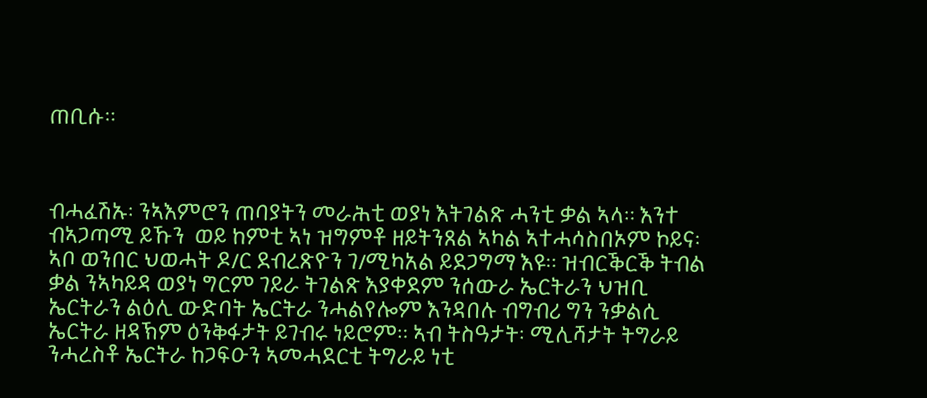ጠቢሱ።



ብሓፈሽኡ፡ ንኣእምሮን ጠባያትን መራሕቲ ወያነ እትገልጽ ሓንቲ ቃል ኣላ። እንተ ብኣጋጣሚ ይኹን  ወይ ከምቲ ኣነ ዝግምቶ ዘይትንጸል ኣካል ኣተሓሳስበኦም ኮይና፡ ኣቦ ወንበር ህወሓት ዶ/ር ደብረጽዮን ገ/ሚካአል ይደጋግማ እዩ። ዝብርቕርቕ ትብል ቃል ንኣካይዳ ወያነ ግርም ገይራ ትገልጽ እያቀደም ንሰውራ ኤርትራን ህዝቢ ኤርትራን ልዕሊ ውድባት ኤርትራ ንሓልየሎም እንዳበሉ ብግብሪ ግን ንቃልሲ ኤርትራ ዘዳኽም ዕንቅፋታት ይገብሩ ነይሮም። ኣብ ትስዓታት፡ ሚሊሻታት ትግራይ ንሓረስቶ ኤርትራ ከጋፍዑን ኣመሓደርቲ ትግራይ ነቲ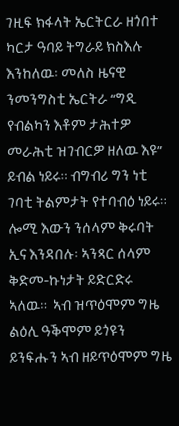ገዚፍ ክፋላት ኤርትርራ ዘጎበተ ካርታ ዓባይ ትግራይ ክስእሉ እንከለዉ፡ መለስ ዜናዊ ንመንግስቲ ኤርትራ “ግዲ የብልካን እቶም ታሕተዎ መራሕቲ ዝገብርዎ ዘለዉ እዩ” ይብል ነይሩ። ብግብሪ ግን ነቲ ገባቲ ትልምታት የተባብዕ ነይሩ። ሎሚ እውን ንሰላም ቅሩባት ኢና እንዳበሉ፡ ኣንጻር ሰላም ቅድመ-ኩነታት ይድርድሩ ኣለዉ።  ኣብ ዝጥዕሞም ግዜ ልዕሊ ዓቕሞም ይጎዩን ይንፍሑን ኣብ ዘይጥዕሞም ግዜ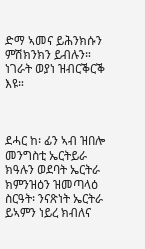ድማ ኣመና ይሕንክሱን ምሽክንክን ይብሉን። ነገራት ወያነ ዝብርቕርቕ እዩ።



ደሓር ከ፡ ፊን ኣብ ዝበሎ መንግስቲ ኤርትይራ ክዓሉን ወደባት ኤርትራ ክምንዝዕን ዝመጣላዕ ስርዓት፡ ንናጽነት ኤርትራ ይኣምን ነይረ ክብለና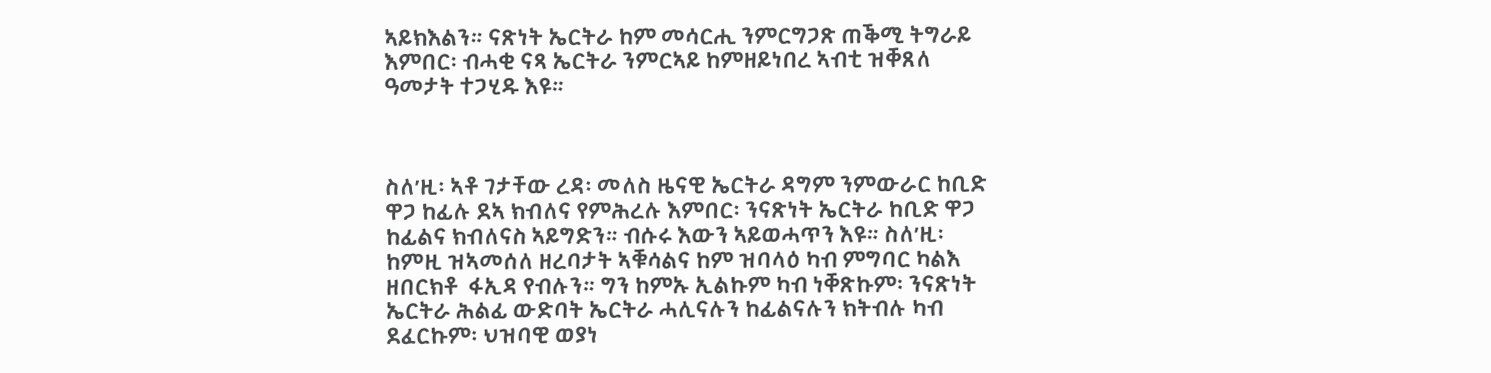ኣይክእልን። ናጽነት ኤርትራ ከም መሳርሒ ንምርግጋጽ ጠቕሚ ትግራይ እምበር፡ ብሓቂ ናጻ ኤርትራ ንምርኣይ ከምዘይነበረ ኣብቲ ዝቐጸለ ዓመታት ተጋሂዱ እዩ።



ስለ’ዚ፡ ኣቶ ገታቸው ረዳ፡ መለስ ዜናዊ ኤርትራ ዳግም ንምውራር ከቢድ ዋጋ ከፊሉ ደኣ ክብለና የምሕረሉ እምበር፡ ንናጽነት ኤርትራ ከቢድ ዋጋ ከፊልና ክብለናስ ኣይግድን። ብሱሩ እውን ኣይወሓጥን እዩ። ስለ’ዚ፡ ከምዚ ዝኣመሰለ ዘረባታት ኣቑሳልና ከም ዝባላዕ ካብ ምግባር ካልእ ዘበርክቶ  ፋኢዳ የብሉን። ግን ከምኡ ኢልኩም ካብ ነቐጽኩም፡ ንናጽነት ኤርትራ ሕልፊ ውድባት ኤርትራ ሓሊናሉን ከፊልናሉን ክትብሉ ካብ ደፈርኩም፡ ህዝባዊ ወያነ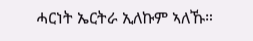ሓርነት ኤርትራ ኢለኩም ኣለኹ።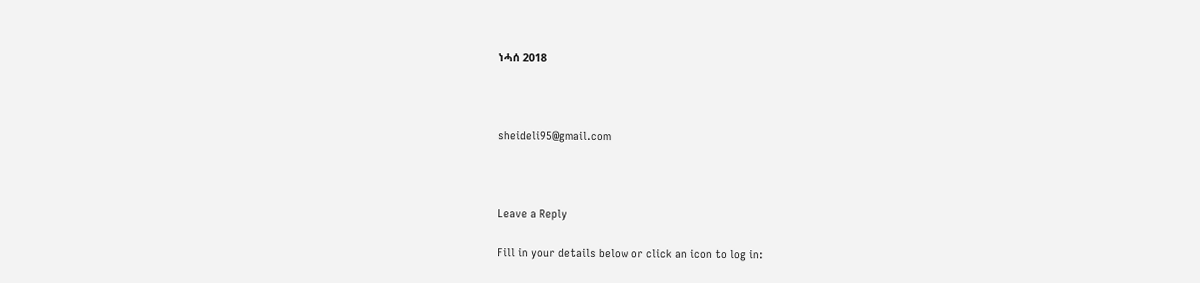ነሓሰ 2018



sheideli95@gmail.com



Leave a Reply

Fill in your details below or click an icon to log in: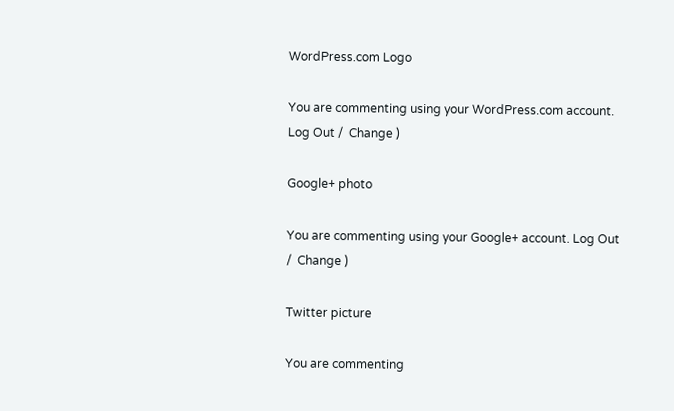WordPress.com Logo

You are commenting using your WordPress.com account. Log Out /  Change )

Google+ photo

You are commenting using your Google+ account. Log Out /  Change )

Twitter picture

You are commenting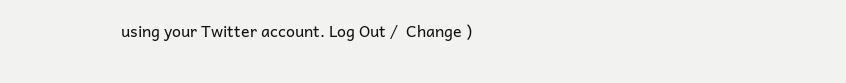using your Twitter account. Log Out /  Change )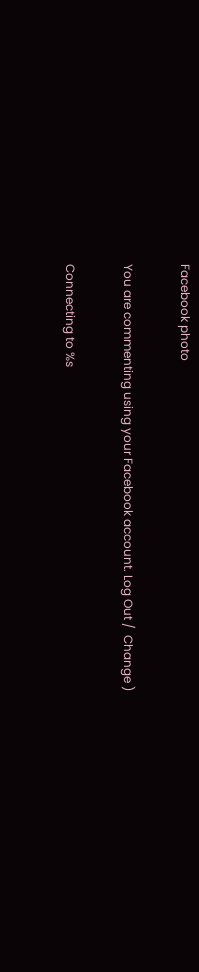Facebook photo

You are commenting using your Facebook account. Log Out /  Change )

Connecting to %s